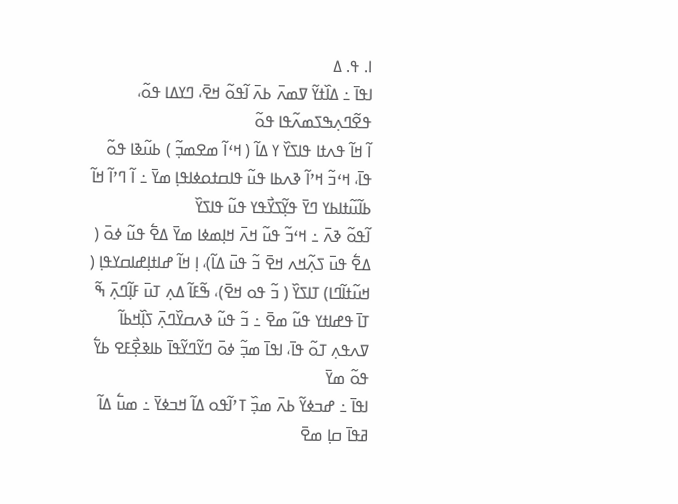ߊ. ߟ. ߡ
ߊߟߊ߫ ߸ ߡߊ߰ߙߌ߬ ߜߘߍ߫ ߕߍ߫ ߊ߬ߟߋ߬ ߞߐ߫، ߣߌߡߊ ߟߋ߬، ߟߐ߬ߣߍ߲ߒߖߘߍ߬ߟߊ ߟߋ߬
ߊ߬ ߞߊ߬ ߟߍߙߊ ߟߊߖߌ߰ ߌ ߡߊ߬ ( ߞߵߊ߬ ߘߐߘߏ߲߬ ) ߕߎ߬ߢߊ ߟߋ߬ ߟߊ߫، ߞߵߏ߬ ߞߴߊ߬ ߢߍߕߊ ߟߎ߬ ߟߊߛߙߋߦߊߟߊ߲ ߘߌ߫ ߸ ߊ߬ ߣߴߊ߬ ߞߊ߬ ߕߊ߬ߎ߬ߙߊߕߌ ߣߌ߫ ߟߌ߲߬ߖߌ߯ߟߌ ߟߎ߬ ߟߊߖߌ߰
ߊ߬ߟߋ߬ ߢߍ߫ ߸ ߞߵߏ߬ ߟߎ߬ ߞߍ߫ ߞߊ߲ߘߦߊ ߘߌ߫ ߡߐ߱ ߟߎ߬ ߦߋ߫ ( ߡߐ߱ ߟߎ߫ ߖߍ߲߬ߞߍ ߞߐ߫ ߏ߬ ߟߎ߫ ߡߊ߬)، ߊ߲ ߞߊ߬ ߝߊߙߊ߲ߝߊߛߌߟߊ߲ ( ߞߎ߬ߙߊ߬ߣߊ) ߠߊߖߌ߰ ( ߏ߬ ߟߋ ߞߐ߫)، ߒ߬ߓߊ߬ ߡߍ߲ ߠߎ߫ ߓߊ߲߬ߣߍ߲߫ ߒ߬ ߠߊ߫ ߟߝߊߙߌ ߟߎ߬ ߘߐ߫ ߸ ߏ߬ ߟߎ߬ ߢߍߛߌ߰ߣߍ߲߫ ߖߊ߲߰ߞߕߊ߬ ߜߍߟߍ߲ ߠߋ߬ ߟߊ߫، ߊߟߊ߫ ߘߏ߲߬ ߦߋ߫ ߣߌ߬ߣߌ߬ߟߊ߫ ߕߊߢߐ߲߯ߓߐ ߕߌ߱ ߟߋ߬ ߘߌ߫
ߊߟߊ߫ ߸ ߝߏߦߌ߬ ߕߍ߫ ߘߏ߲߰ ߠߴߊ߬ߟߋ ߡߊ߬ ߞߏߦߌ߫ ߸ ߘߎ߱ ߡߊ߬ ߥߟߊ߫ ߛߊ߲ ߘߐ߫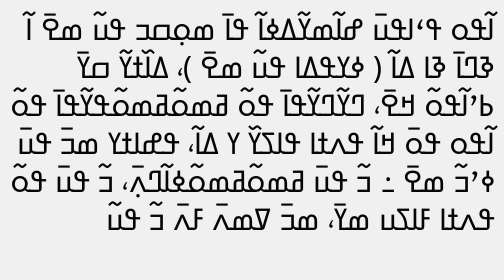ߊ߬ߟߋ ߟߵߊߟߎ߫ ߝߊ߬ߘߌ߬ߡߦߊ߬ ߟߊ߫ ߘߋ߲ߛߏ ߟߎ߬ ߘߐ߫ ߊ߬ ߢߣߊ߫ ߢߊ ߡߊ߬ ( ߦߌߟߡߊ ߟߎ߬ ߘߐ߫ )، ߡߊ߰ߙߌ߬ ߛߌ߫ ߕߴߊ߬ߟߋ߬ ߞߐ߫، ߣߌ߬ߣߌ߬ߟߊ߫ ߟߋ߬ ߥߘߋ߬ߥߘߋ߬ߟߌ߬ߟߊ߫ ߟߋ߬
ߊ߬ߟߋ ߟߋ߫ ߞߊ߬ ߟߍߙߊ ߟߊߖߌ߰ ߌ ߡߊ߬، ߟߝߊߙߌ ߘߏ߫ ߟߎ߫ ߦߴߏ߬ ߘߐ߫ ߸ ߏ߬ ߟߎ߫ ߥߘߋ߬ߥߘߋ߬ߦߊ߬ߣߍ߲߫، ߏ߬ ߟߎ߫ ߟߋ߬ ߟߍߙߊ ߓߊߖߎ ߘߌ߫، ߘߏ߫ ߜߘߍ߫ ߓߍ߫ ߏ߬ ߟߎ߬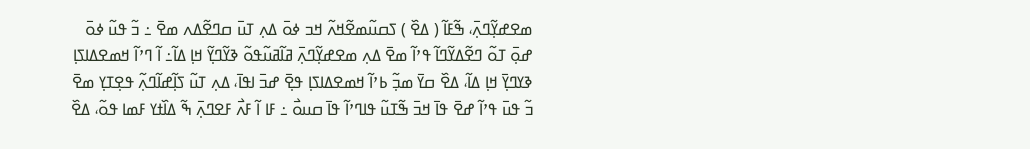ߘߐߝߌ߲߬ߣߍ߲߫، ߒ߬ߓߊ߬ ( ߡߐ߰ ) ߖߛߎ߬ߘߐ߬ߞߍ߬ ߞߏ ߦߋ߫ ߡߍ߲ ߠߎ߫ ߛߣߐ߬ߡߍ ߘߐ߫ ߸ ߏ߬ ߟߎ߬ ߦߋ߫ ߝߋ߲߫ ߠߋ߬ ߣߐ߬ߡߌ߬ߣߊ߬ ߟߴߊ߬ ߘߐ߫ ߡߍ߲ ߘߐߝߌ߲߬ߣߍ߲߫ ߥߊ߬ߥߎ߬ߟߋ߬ ߢߌ߬ߣߌ߲߬ ߞߊ߲ ߡߊ߬߸ ߊ߬ ߣߴߊ߬ ߞߘߐߡߊߖߊ߲ ߢߌߣߌ߲߫ ߞߊ߲ ߡߊ߬، ߡߐ߰ ߛߌ߫ ߘߏ߲߬ ߕߴߊ߬ ߞߘߐߡߊߖߊ߲ ߟߐ߲߫ ߝߏ߫ ߊߟߊ߫، ߡߍ߲ ߠߎ߬ ߖߊ߲߬ߝߊ߬ߣߍ߲߬ ߟߐ߲ߠߌ߲ ߘߐ߫ ߏ߬ ߟߎ߫ ߟߴߊ߬ ߝߐ߫ ߟߊ߫ ߞߏ߫ ߒ߬ߠߎ߬ ߟߊߣߴߊ߬ ߟߊ߫ ߛߎߋ߯ ߸ ߓߊ ߊ߬ ߓߍ߯ ߓߐߣߍ߲߫ ߒ߬ ߡߊ߰ߙߌ ߓߘߊ ߟߋ߬، ߡߐ߰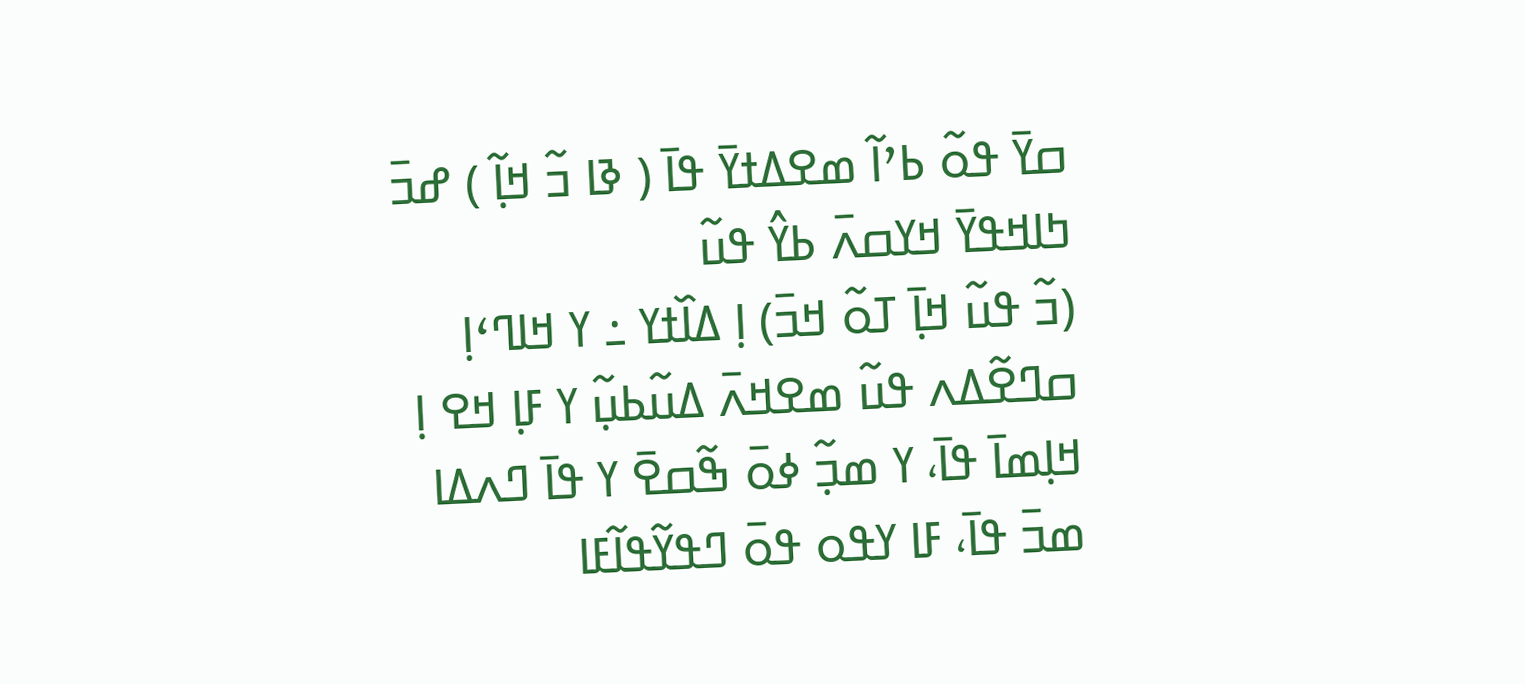ߛߌ߫ ߟߋ߬ ߕߴߊ߬ ߘߐߡߙߌ߫ ߟߊ߫ ( ߢߊ ߏ߬ ߞߊ߲߬ ) ߝߏ߫ ߤߊߞߟߌ߫ ߞߌߛߍ߫ ߕߌ߮ ߟߎ߬
(ߏ߬ ߟߎ߬ ߞߊ߲߫ ߠߋ߬ ߞߏ߫) ߊ߲ ߡߊ߰ߙߌ ߸ ߌ ߞߊߣߵߊ߲ ߛߣߐ߬ߡߍ ߟߎ߬ ߘߐߞߍ߫ ߡߎ߬ߕߎ߲߬ ߌ ߓߊ߲ ߞߐ ߊ߲ ߞߊ߲ߘߊ߫ ߟߊ߫، ߌ ߘߏ߲߬ ߦߋ߫ ߒ߬ߛߐ߫ ߌ ߟߊ߫ ߣߍߡߊ ߘߏ߫ ߟߊ߫، ߓߊ ߌߟߋ ߟߋ߫ ߣߟߌ߬ߟߊ߬ߓߊ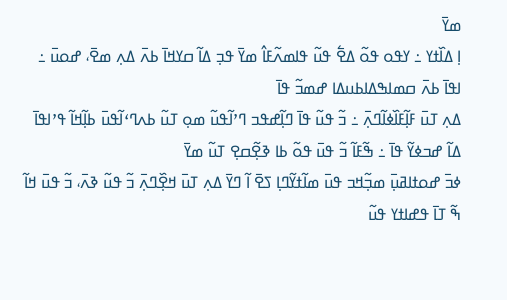ߘߌ߫
ߊ߲ ߡߊ߰ߙߌ ߸ ߌߟߋ ߟߋ߬ ߡߐ߱ ߟߎ߬ ߟߊߘߍ߬ߓߊ߮ ߘߌ߫ ߟߏ߲ ߡߊ߬ ߛߌߞߊ߫ ߕߍ߫ ߡߍ߲ ߘߐ߫، ߝߋߎ߫ ߸ ߊߟߊ߫ ߕߍ߫ ߛߘߊߒߡߊߕߎߡߊ ߝߘߏ߬ ߟߊ߫
ߡߍ߲ ߠߎ߫ ߓߊ߲߬ߓߊ߰ߦߊ߬ߣߍ߲߫ ߸ ߏ߬ ߟߎ߬ ߟߊ߫ ߣߊ߲߬ߝߟߏ ߣߴߊ߬ߟߎ߬ ߘߋ߲ ߠߎ߬ ߕߍߣߵߊ߬ߟߎ߫ ߕߊ߲߬ߞߊ߬ ߟߴߊߟߊ߫ ߡߊ߬ ߝߏߦߌ߬ ߟߊ߫ ߸ ߒ߬ߓߊ߬ ߏ߬ ߟߎ߫ ߟߋ߬ ߕߊ ߢߐ߲߬ߛߐ߲ ߠߎ߬ ߘߌ߫
ߦߏ߫ ߝߋߙߊߥߎ߲߫ ߘߏ߲߬ߞߏ ߟߎ߫ ߘߊ߬ߙߌ߬ߣߊ߲ ߖߐ߫ ߊ߬ ߣߌ߫ ߡߍ߲ ߠߎ߫ ߞߐ߲߰ߣߍ߲߫ ߏ߬ ߟߎ߬ ߢߍ߫، ߏ߬ ߟߎ߫ ߞߊ߬ ߒ߬ ߠߊ߫ ߟߝߊߙߌ ߟߎ߬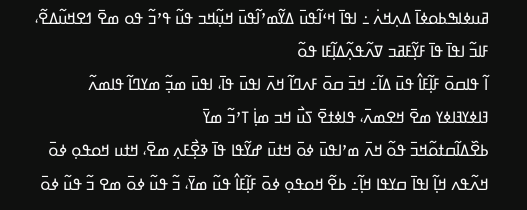ߥߎߦߊߒߕߋߦߊ߫ ߡߍ߲ߞߍ߭ ߸ ߊߟߊ߫ ߞߵߊ߬ߟߎ߫ ߡߌ߬ߘߴߊ߬ߟߎ߫ ߞߎ߲߬ߞߏ ߟߎ߬ ߟߴߏ߬ ߟߋ ߘߐ߫ ߗߐߞߎ߬ߡߐ߬، ߓߊߏ߬ ߊߟߊ߫ ߟߊ߫ ߓߌ߲߬ߓߥߏ ߜߍ߬ߟߍ߲߬ߡߊ߲߬ߓߊ ߟߋ߬
ߊ߬ ߟߊߛߋ߫ ߓߊ߲߬ߓߊ߮ ߟߎ߫ ߡߊ߬߸ ߞߏ߫ ߛߋ߫ ߓߍߣߊ߬ ߞߍ߫ ߊߟߎ߫ ߟߊ߫، ߊߟߎ߫ ߘߏ߲߬ ߘߌߣߊ߬ ߟߊߘߍ߬ ߔߊߦߌߔߊߦߌ ߘߐ߫ ߞߐߘߍ߫، ߟߊߦߙߐ߫ ߖߎ߯ ߞߏ ߘߊ߲߭ ߠߴߏ߬ ߘߌ߫
ߕߐ߰ߡߊ߬ߛߙߋ߬ߞߏ߫ ߟߋ߬ ߞߍ߫ ߘߴߊߟߎ߫ ߦߋ߫ ߞߙߎ߫ ߝߌ߬ߟߊ ߟߊ߫ ߢߐ߲߯ߓߍ߲ ߘߐ߫، ߞߙߎ ߞߋߟߋ߲ ߦߋ߫ ߞߍ߬ߟߍ ߞߊ߲߬ ߊߟߊ߫ ߛߌߟߊ ߞߊ߲߬߸ ߕߐ߬ ߞߋߟߋ߲ ߦߋ߫ ߓߊ߲߬ߓߊ߮ ߟߎ߬ ߘߌ߫، ߏ߬ ߟߎ߬ ߦߋ߫ ߘߐ ߏ߬ ߟߎ߬ ߦߋ߫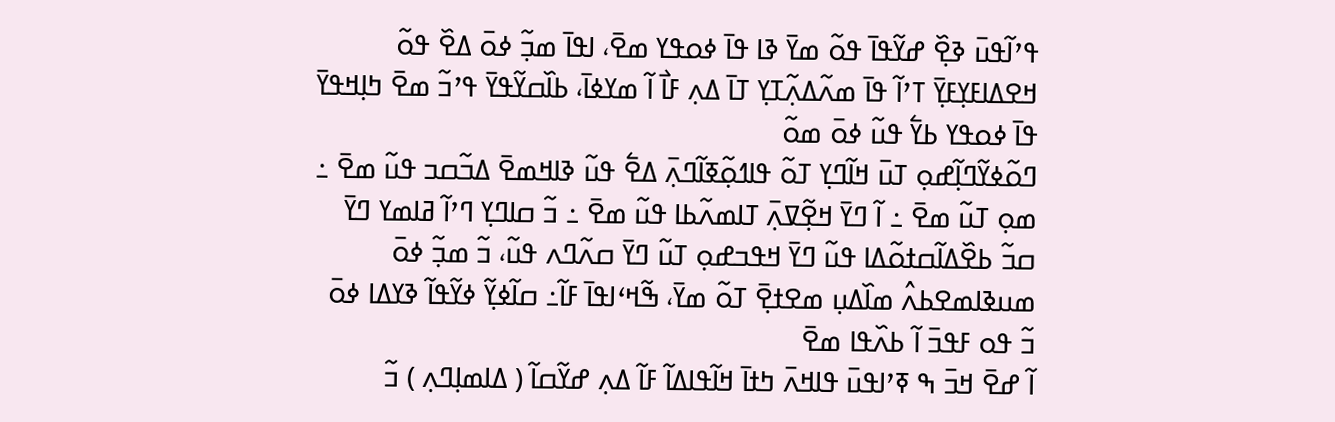ߟߴߊ߬ߟߎ߫ ߢߐ߲߰ ߝߌ߬ߟߊ߫ ߟߋ߬ ߘߌ߫ ߢߊ ߟߊ߫ ߦߋߟߌ ߘߐ߫، ߊߟߊ߫ ߘߏ߲߬ ߦߋ߫ ߡߐ߰ ߟߋ߬ ߞߐߡߊߓߌ߲ߓߌ߲߫ ߠߴߊ߬ ߟߊ߫ ߘߍ߬ߡߍ߲߬ߠߌ߲ ߠߊ߫ ߡߍ߲ ߓߊ߯ ߊ߬ ߘߌߦߊ߫، ߕߊ߰ߛߌ߬ߟߌ߫ ߟߴߏ߬ ߘߐ߫ ߤߊ߲ߞߟߌ߫ ߟߊ߫ ߦߋߟߌ ߕߌ߱ ߟߎ߬ ߦߋ߫ ߘߋ߬
ߣߋ߬ߦߌ߬ߣߊ߲߬ߝߋ߲ ߠߎ߫ ߞߊ߬ߣߌ߲ ߠߋ߬ ߟߊߗߋ߲߬ߧߊ߬ߣߍ߲߫ ߡߐ߱ ߟߎ߬ ߢߊߞߘߐ߫ ߡߏ߬ߛߏ ߟߎ߬ ߘߐ߫ ߸ ߘߋ߲ ߠߎ߬ ߘߐ߫ ߸ ߊ߬ ߣߌ߫ ߞߐ߲߬ߜߍ߲߫ ߠߊߘߍ߬ߕߊ ߟߎ߬ ߘߐ߫ ߸ ߏ߬ ߛߊߣߌ߲ ߣߴߊ߬ ߥߊߘߌ ߣߌ߫ ߛߏ߬ ߕߐ߰ߡߊ߬ߛߙߋ߬ߡߊ ߟߎ߬ ߣߌ߫ ߞߟߏߝߋ߲ ߠߎ߬ ߣߌ߫ ߛߍ߬ߣߍ ߟߎ߬، ߏ߬ ߘߏ߲߬ ߦߋ߫ ߘߎߢߊߘߐߕߍ߮ ߘߊ߰ߡߎ߲ ߘߐߙߐ߲߫ ߠߋ߬ ߘߌ߫، ߒ߬ߞߵߊߟߊ߫ ߓߊ߬߸ ߛߊ߬ߦߌ߲߬ ߦߌ߬ߟߊ߬ ߢߌߡߊ ߦߋ߫ ߏ߬ ߟߋ ߓߟߏ߫ ߊ߬ ߕߍ߰ߟߊ ߘߐ߫
ߊ߬ ߝߐ߫ ߞߏ߫ ߒ ߧߴߊߟߎ߫ ߟߊߞߍ߫ ߤߙߊ߫ ߞߊ߬ߟߊߡߊ߬ ߓߊ߬ ߡߍ߲ ߝߌ߬ߛߊ߬ ( ߡߊߘߊ߲ߣߍ߲ ) ߏ߬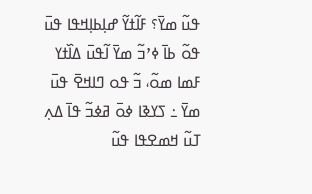ߟߎ߬ ߘߌ߫؟ ߓߊ߬ߙߌ߬ ߝߊ߲ߕߊ߲ߞߟߊ ߟߎ߫ ߟߋ߬ ߕߊ߫ ߦߴߏ߬ ߘߌ߫ ߊ߬ߟߎ߫ ߡߊ߰ߙߌ ߓߘߊ ߘߋ߬، ߏ߬ ߟߋ ߣߊߞߐ߫ ߟߎ߫ ߘߌ߫ ߸ ߖߌߢߊ ߦߋ߫ ߥߦߏ߬ ߟߊ߫ ߡߍ߲ ߠߎ߬ ߞߘߐߟߊ ߟߎ߬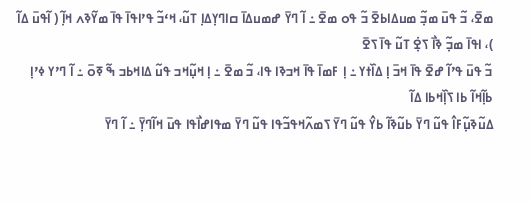ߘߐ߫، ߏ߬ ߟߎ߫ ߘߏ߲߬ ߘߎߡߊߕߐ߫ ߏ߬ ߟߋ ߘߐ߫ ߸ ߊ߬ ߣߌ߫ ߝߘߎߡߊ߫ ߛߊߣߌ߲ߡߊ߲ ߠߎ߬، ߞߵߏ߬ ߟߴߊߟߊ߫ ߟߊ߫ ߘߌ߬ߢߍ ߞߊ߲߬ ( ߊ߬ߟߎ߫ ߡߊ߬ )، ߊߟߊ߫ ߘߏ߲߬ ߢߊ߯ ߖߐ߲߭ ߠߎ߬ ߟߊ߫ ߖߐ߫
ߏ߬ ߟߎ߫ ߟߴߊ߬ ߝߐ߫ ߟߊ߫ ߞߏ߫ ߊ߲ ߡߊ߰ߙߌ ߸ ߊ߲ ߓߘߊ߫ ߟߊ߫ ߞߏߢߊ ߟߊ، ߏ߬ ߘߐ߫ ߸ ߊ߲ ߞߎ߲߬ߞߏ ߟߎ߬ ߡߊߞߕߏ ߒ߬ ߧߋ߫ ߸ ߊ߬ ߣߴߌ ߦߴߊ߲ ߕߊ߲߬ߞߊ߬ ߕߊ ߖߊ߲߰ߞߕߊ ߡߊ߬
ߡߎ߬ߢߎ߲߬ߓߊ߮ ߟߎ߬ ߣߌ߫ ߕߎ߬ߢߊ߬ ߕߌ߮ ߟߎ߬ ߣߌ߫ ߖߘߍ߬ߞߟߏ߬ߟߊ ߟߎ߬ ߣߌ߫ ߘߟߊߝߊ߯ߟߊ ߟߎ߫ ߞߊ߬ߣߌ߲߫ ߸ ߊ߬ ߣߌ߫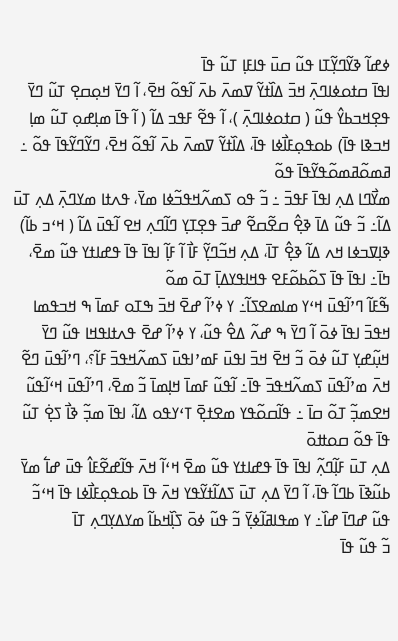ߦߝߊ߬ ߢߌ߬ߣߌ߲߬ߠߊ ߟߎ߬ ߛߎ߫ ߟߊߓߊ߲ ߠߎ߬ ߟߊ߫
ߊߟߊ߫ ߛߙߋߦߊߣߍ߲߫ ߞߏ߫ ߡߊ߰ߙߌ߬ ߜߘߍ߫ ߕߍ߫ ߊ߬ߟߋ߬ ߞߐ߫، ߊ߬ ߣߌ߫ ߞߋ߲ߛߐ߲ ߠߎ߬ ߣߌ߫ ߟߐ߲ߞߏߕߌ߮ ߟߎ߬ ( ߛߙߋߦߊߣߍ߲߫ )، ߊ߬ ߟߐ߬ ߓߟߏ ߡߊ߬ ( ߊ߬ ߟߊ߫ ߘߊ߲ߝߋ߲ ߠߎ߬ ߘߊ߲ ߞߏߢߊ ߟߊ߫) ߕߋߟߋ߲ߓߊ߯ߦߊ ߟߊ߫، ߡߊ߰ߙߌ߬ ߜߘߍ߫ ߕߍ߫ ߊ߬ߟߋ߬ ߞߐ߫، ߣߌ߬ߣߌ߬ߟߊ߫ ߟߋ߬ ߸ ߥߘߋ߬ߥߘߋ߬ߟߌ߬ߟߊ߫ ߟߋ߬
ߘߌ߯ߣߊ ߡߍ߲ ߊߟߊ߫ ߓߟߏ߫ ߸ ߏ߬ ߟߋ ߖߘߍ߬ߞߟߏ߬ߦߊ ߘߌ߫، ߟߍߙߊ ߘߌߣߍ߲߫ ߡߍ߲ ߠߎ߫ ߡߊ߬߸ ߏ߬ ߟߎ߬ ߡߊ߫ ߢߐ߲߮ ߛߐ߬ߛߐ߬ ߝߏ߫ ߟߐ߲ߠߌ߲ ߣߊ߬ߣߍ߲ ߞߐ ߊ߬ߟߎ߫ ߡߊ߬ ( ߞߵߏ ߕߊ߬) ߢߊ߲ߜߏߦߊ ߞߍ ߡߊ߬ ߢߐ߲߮ ߠߊ߫، ߡߍ߲ ߞߏ߬ߣߌ߲߬ ߓߊ߯ ߊ߬ ߓߊ߲߬ ߊߟߊ߫ ߟߊ߫ ߟߝߊߙߌ ߟߎ߬ ߘߐ߫، ߤߊ߫߸ ߊߟߊ߫ ߟߊ߫ ߖߋ߬ߕߋ߬ߓߐ ߟߞߊߟߌߡߊ߲߫ ߠߋ߫ ߘߋ߬
ߒ߬ߓߊ߬ ߣߴߊ߬ߟߎ߫ ߞߵߌ ߘߊߘߐߖߊ߬߸ ߌ ߦߴߊ߬ ߝߐ߫ ߞߏ߫ ߒߠߋ ߓߘߊ߫ ߒ ߞߏߟߘߊ ߞߟߏ߫ ߊߟߊ߫ ߦߋ߫ ߊ߬ ߣߌ߫ ߒ ߝߍ߬ ߡߐ߮ ߟߎ߬، ߌ ߦߴߊ߬ ߝߐ߫ ߟߍߙߊߟߞߊ ߟߎ߬ ߣߌ߫ ߞߎ߲߬ߝߌ߲ ߠߎ߬ ߦߋ߫ ߏ߬ ߞߐ߫ ߞߏ߫ ߊߟߎ߫ ߓߘߴߊߟߎ߫ ߖߘߍ߬ߞߟߏ߫ ߓߊ߬؟، ߣߴߊ߬ߟߎ߫ ߣߐ߬ ߞߍ߫ ߘߴߊ߬ߟߎ߫ ߖߘߍ߬ߞߟߏ߫ ߟߊ߫߸ ߊ߬ߟߎ߬ ߓߘߊ߫ ߞߊ߲ߘߊ߫ ߏ߬ ߘߐ߫، ߣߴߊ߬ߟߎ߫ ߞߵߊ߬ߟߎ߬ ߞߐߘߏ߲߬ ߠߋ߬ ߛߊ߫ ߸ ߟߊ߬ߛߋ߬ߟߌ ߘߐߙߐ߲߫ ߠߵߌߟߋ ߡߊ߬، ߊߟߊ߫ ߘߏ߲߬ ߢߊ߯ ߖߐ߲߭ ߠߎ߬ ߟߊ߫ ߟߋ߬ ߛߋߚߋ߫
ߡߍ߲ ߠߎ߫ ߓߊ߲߬ߣߍ߲߬ ߊߟߊ߫ ߟߊ߫ ߟߝߊߙߌ ߟߎ߬ ߘߐ߫ ߞߵߊ߬ ߞߍ߫ ߟߊ߬ߝߐ߬ߓߊ߮ ߟߎ߫ ߝߊ߱ ߘߌ߫ ߕߎ߬ߢߊ߫ ߕߣߊ߬ ߟߊ߫، ߊ߬ ߣߌ߫ ߡߍ߲ ߠߎ߫ ߖߡߊ߬ߙߌ߬ߟߌ ߞߍ߫ ߟߊ߫ ߕߋߟߋ߲ߓߊ߯ߦߊ ߟߊ߫ ߞߵߏ߬ ߟߎ߬ ߝߣߊ߫ ߝߊ߰߸ ߌ ߘߟߊߥߊ߬ߦߌ߲߫ ߏ߬ ߟߎ߬ ߦߋ߫ ߖߊ߲߰ߞߕߊ߬ ߘߌߡߌ߲ߣߍ߲ ߠߊ߫
ߏ߬ ߟߎ߬ ߟߊ߫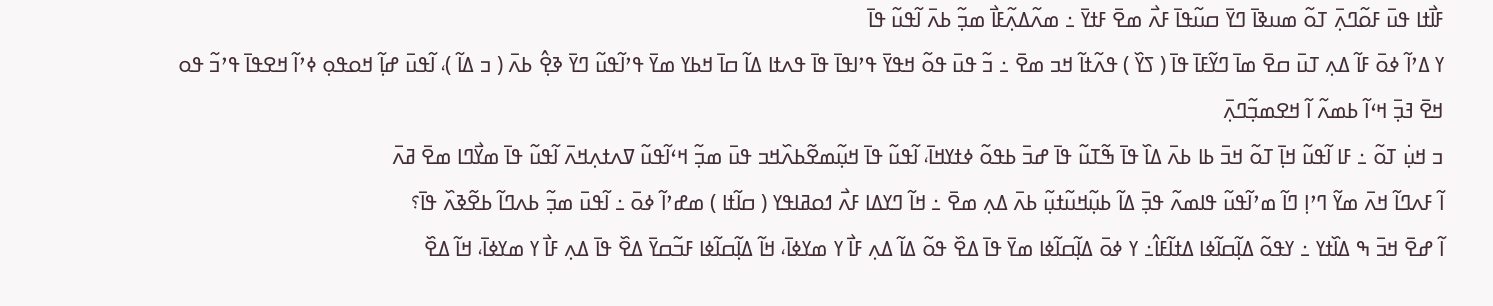ߓߊ߯ߙߊ ߟߎ߫ ߓߋ߬ߣߍ߲߫ ߠߋ߬ ߘߎߢߊ߫ ߣߌ߫ ߛߎ߬ߟߊ߫ ߓߍ߯ ߘߐ߫ ߓߙߌ߫ ߸ ߘߍ߬ߡߍ߲߬ߓߊ߯ ߘߏ߲߬ ߕߍ߫ ߊ߬ߟߎ߬ ߟߊ߫
ߌ ߡߴߊ߬ ߦߋ߫ ߓߊ߬ ߡߍ߲ ߠߎ߫ ߛߐ߫ ߘߊ߫ ߣߌ߬ߓߊ߫ ߟߊ߫ ( ߖߌ߰ ) ߟߍ߬ߙߊ߬ ߞߏ ߘߐ߫ ߸ ߏ߬ ߟߎ߫ ߟߋ߬ ߞߟߌ߫ ߟߴߊߟߊ߫ ߟߊ߫ ߟߍߙߊ ߡߊ߬ ߛߊ߫ ߞߕߌ ߘߌ߫ ߟߴߊ߬ߟߎ߬ ߣߌ߫ ߢߐ߲߮ ߕߍ߫ ( ߏ ߡߊ߬ )، ߊ߬ߟߎ߫ ߝߊ߲߬ ߞߋߟߋ߲ ߦߴߊ߬ ߞߐߟߊ߫ ߟߴߏ߬ ߟߋ ߞߐ߫ ߔߏ߲߫ ߞߵߊ߬ ߕߘߍ߬ ߊ߬ ߞߐߘߏ߲߬ߣߍ߲߫
ߏ ߞߎ߲߭ ߠߋ߬ ߸ ߓߊ ߊ߬ߟߎ߬ ߞߊ߲߫ ߠߋ߬ ߞߏ߫ ߕߊ ߕߍ߫ ߡߊ߰ ߟߊ߫ ߒ߬ߠߎ߬ ߟߊ߫ ߝߏ߫ ߕߟߋ߬ ߦߙߌߞߊ߫، ߊ߬ߟߎ߬ ߟߊ߫ ߞߎ߲߬ߘߐ߬ߕߍ߰ߞߏ ߟߎ߫ ߘߏ߲߬ ߞߵߊ߬ߟߎ߬ ߜߍߙߍ߲ߞߍ߫ ߊ߬ߟߎ߬ ߟߊ߫ ߘߌ߯ߣߊ ߘߐ߫ ߥߍ߫
ߊ߬ ߓߍߣߊ߬ ߞߍ߫ ߘߌ߬ ߣߴߊ߲ ߣߊ߬ ߘߴߊ߬ߟߎ߬ ߟߊߘߍ߬ ߟߏ߲߫ ߡߊ߬ ߕߎ߲߬ߞߎ߬ߙߎ߲߬ ߕߍ߫ ߡߍ߲ ߘߐ߫ ߸ ߞߊ߬ ߣߌߡߊ ߓߍ߯ ߗߋߥߊߟߌ ( ߛߊ߬ߙߊ ) ߘߝߴߊ߬ ߦߋ߫ ߸ ߊ߬ߟߎ߫ ߘߏ߲߬ ߕߍߣߊ߬ ߕߐ߬ߢߍ߰ ߟߊ߫؟
ߊ߬ ߝߐ߫ ߞߏ߫ ߒ ߡߊ߰ߙߌ ߸ ߌߟߋ߬ ߡߊ߲߬ߛߊ߬ߦߊ ߡߙߊ߬ߓߊ߮߸ ߌ ߦߋ߫ ߡߊ߲߬ߛߊ߬ߦߊ ߘߌ߫ ߟߊ߫ ߡߐ߰ ߟߋ߬ ߡߊ߬ ߡߍ߲ ߓߊ߯ ߌ ߘߌߦߊ߫، ߞߊ߬ ߡߊ߲߬ߛߊ߬ߦߊ ߓߏ߬ߛߌ߫ ߡߐ߰ ߟߊ߫ ߡߍ߲ ߓߊ߯ ߌ ߘߌߦߊ߫، ߞߊ߬ ߡߐ߰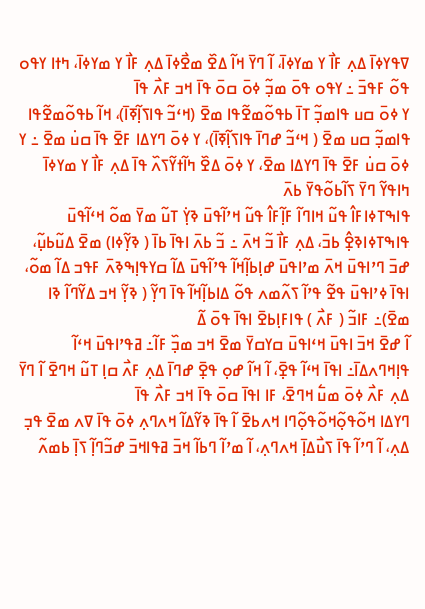ߜߟߌߦߊ߫ ߡߍ߲ ߓߊ߯ ߌ ߘߌߦߊ߫، ߊ߬ ߣߌ߫ ߞߊ߬ ߡߐ߰ ߘߐ߯ߦߊ߫ ߡߍ߲ ߓߊ߯ ߌ ߘߌߦߊ߫، ߤߙߊ ߌߟߋ ߟߋ߬ ߓߟߏ߫ ߸ ߌߟߋ ߟߋ߫ ߘߏ߲߬ ߦߋ߫ ߛߋ߫ ߟߊ߫ ߞߏ ߓߍ߯ ߟߊ߫
ߌ ߦߋ߫ ߛߎ ߟߊߘߏ߲߬ ߠߊ߫ ߕߟߋ߬ߘߐ߬ߟߊ ߘߐ߫ (ߞߵߏ߬ ߟߊߖߊ߲߬ߧߊ߫)، ߞߊ߬ ߕߟߋ߬ߘߐ߬ߟߊ ߟߊߘߏ߲߬ ߛߎ ߘߐ߫ ( ߞߵߏ߬ ߝߣߊ߫ ߟߊߖߊ߲߬ߧߊ߫)، ߌ ߦߋ߫ ߣߌߡߊ ߓߐ߫ ߟߊ߫ ߛߎ߭ ߘߐ߫ ߸ ߌ ߦߋ߫ ߛߎ߭ ߓߐ߫ ߟߊ߫ ߣߌߡߊ ߘߐ߫، ߌ ߦߋ߫ ߡߐ߰ ߤߊ߬ߙߌ߬ߖߍ߰ ߟߊ߫ ߡߍ߲ ߓߊ߯ ߌ ߘߌߦߊ߫ ߤߊߟߌ߬ ߣߌ߫ ߖߊ߬ߕߋ߬ߟߌ߫ ߕߍ߫
ߟߊߒߠߦߊߓߊ߮ ߟߎ߬ ߞߊߣߊ߬ ߓߊ߲߬ߓߊ߮ ߟߎ߬ ߞߴߊ߬ߟߎ߫ ߢߌ߲߭ ߠߎ߬ ߘߌ߫ ߘߋ߬ ߞߵߊ߬ߟߎ߫ ߟߊߒߠߦߊߢߐ߲߮ ߕߏ߫، ߡߍ߲ ߓߊ߯ ߏ߬ ߞߍ߫ ߸ ߏ߬ ߕߍ߫ ߊߟߊ߫ ߕߊ߫ ( ߢߌ߲߬ߦߊ) ߘߐ߫ ߡߎ߬ߕߎ߲߬، ߝߏ߫ ߣߴߊߟߎ߫ ߞߍ߫ ߘߴߊߟߎ߫ ߝߊ߲ߕߊ߲߬ߞߊ߬ ߟߴߊ߬ߟߎ߫ ߡߊ߬ ߛߌߟߊ߲ߒߢߍ߫ ߓߟߏ ߡߊ߬ ߘߋ߬، ߊߟߊ߫ ߦߴߊߟߎ߫ ߟߐ߬ ߟߴߊ߬ ߖߍ߬ߘߍ ߟߋ߬ ߡߊߕߊ߲߬ߞߊ߬ ߟߊ߫ ߣߌ߲߬ ( ߢߌ߲߬ ߞߏ ߡߌ߬ߣߊ߬ ߢߊ ߘߐ߫)߸ ߓߊߏ߬ ( ߓߍ߯ ) ߟߊߓߊ߲ߕߐ߫ ߊߟߊ߫ ߟߋ߫ ߡ߬
ߊ߬ ߝߐ߫ ߞߏ߫ ߊߟߎ߫ ߞߵߊߟߎ߫ ߛߌߛߌ߫ ߘߐ߫ ߞߏ ߘߏ߲߰ ߓߊ߬߸ ߥߟߴߊߟߎ߫ ߞߵߊ߬ ߟߊ߲ߞߣߍߡߊ߫߸ ߊߟߊ߫ ߞߵߊ߬ ߟߐ߲߫، ߊ߬ ߞߊ߬ ߝߋ߲ ߟߐ߲߫ ߝߣߊ߫ ߡߍ߲ ߓߍ߯ ߛߊ߲ ߠߎ߬ ߞߣߐ߫ ߊ߬ ߣߌ߫ ߡߍ߲ ߓߍ߯ ߦߋ߫ ߘߎ߱ ߞߣߐ߫، ߓߊ ߊߟߊ߫ ߛߋ߫ ߟߊ߫ ߞߏ ߓߍ߯ ߟߊ߫
ߣߌߡߊ ߞߋ߬ߟߋ߲߬ߞߋ߬ߟߋ߲߬ߣߊ ߞߍߕߐ߫ ߊ߬ ߟߊ߫ ߢߌ߬ߡߊ߬ ߞߍߣߍ߲ ߦߋ߫ ߟߊ߫ ߜߍ ߘߐ߫ ߟߏ߲ ߡߍ߲، ߊ߬ ߣߴߊ߬ ߟߊ߫ ߖߎ߯ߡߊ߲߫ ߞߍߣߍ߲، ߊ߬ ߘߴߊ߬ ߣߕߊ߬ ߞߏ߫ ߥߟߊߞߏ߫ ߝߏ߬ߣߊ߲߬ ߖߊ߲߫ ߕߘߍ߬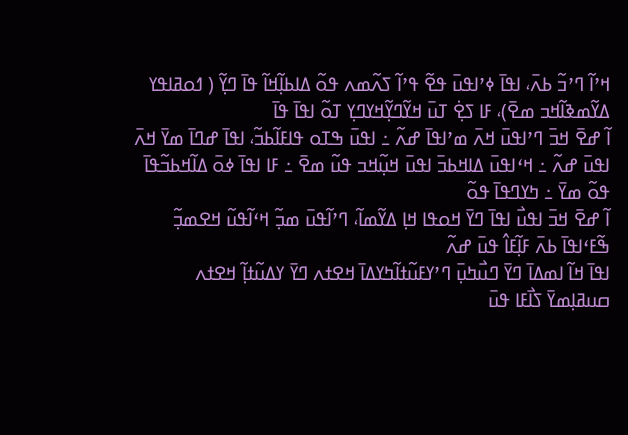ߞߴߊ߬ ߣߴߏ߬ ߕߍ߫، ߊߟߊ߫ ߦߴߊߟߎ߫ ߟߐ߬ ߟߴߊ߬ ߖߍ߬ߘߍ ߟߋ߬ ߡߊߕߊ߲߬ߞߊ߬ ߟߊ߫ ߣߌ߲߬ ( ߗߋߥߊߟߌ ߡߌ߬ߘߢߊ߬ߞߏ ߘߐ߫)، ߓߊ ߖߐ߲߭ ߠߎ߫ ߞߌ߬ߣߌ߲߬ߞߌߣߌ߲ ߠߋ߬ ߊߟߊ߫ ߟߊ߫
ߊ߬ ߝߐ߫ ߞߏ߫ ߣߴߊߟߎ߫ ߞߍ߫ ߘߴߊߟߊ߫ ߝߍ߬ ߸ ߊߟߎ߫ ߒߠߋ ߟߊߓߊ߬ߕߏ߬، ߊߟߊ߫ ߝߣߊ߫ ߘߌ߫ ߞߍ߫ ߊߟߎ߫ ߝߍ߬ ߸ ߞߵߊߟߎ߫ ߡߊߞߕߏ߫ ߊߟߎ߫ ߞߎ߲߬ߞߏ ߟߎ߬ ߘߐ߫ ߸ ߓߊ ߊߟߊ߫ ߦߋ߫ ߡߊ߬ߞߕߏ߬ߟߊ߫ ߟߋ߬ ߘߌ߫ ߸ ߤߌߣߟߊ߫ ߟߋ߬
ߊ߬ ߝߐ߫ ߞߏ߫ ߊߟߎ߯ ߊߟߊ߫ ߣߌ߫ ߞߋߟߊ ߞߊ߲ ߡߌ߬ߘߊ߬، ߣߴߊ߬ߟߎ߫ ߘߏ߲߬ ߞߵߊ߬ߟߎ߬ ߞߐߘߏ߲߬ ߒ߬ߓߵߊߟߊ߫ ߕߍ߫ ߓߊ߲߬ߓߊ߮ ߟߎ߫ ߝߍ߬
ߊߟߊ߫ ߞߊ߬ ߊߘߡߊ߫ ߣߌ߫ ߣߎ߯ߤߎ߲߫ ߣߴߌߓߎ߬ߙߊ߬ߤߌߡߊ߫ ߞߐߙߍ ߣߌ߫ ߌߡߎ߬ߙߊ߲߬ ߞߐߙߍ ߛߎߥߊ߲ߘߌ߫ ߖߊ߯ߓߊ ߟߎ߫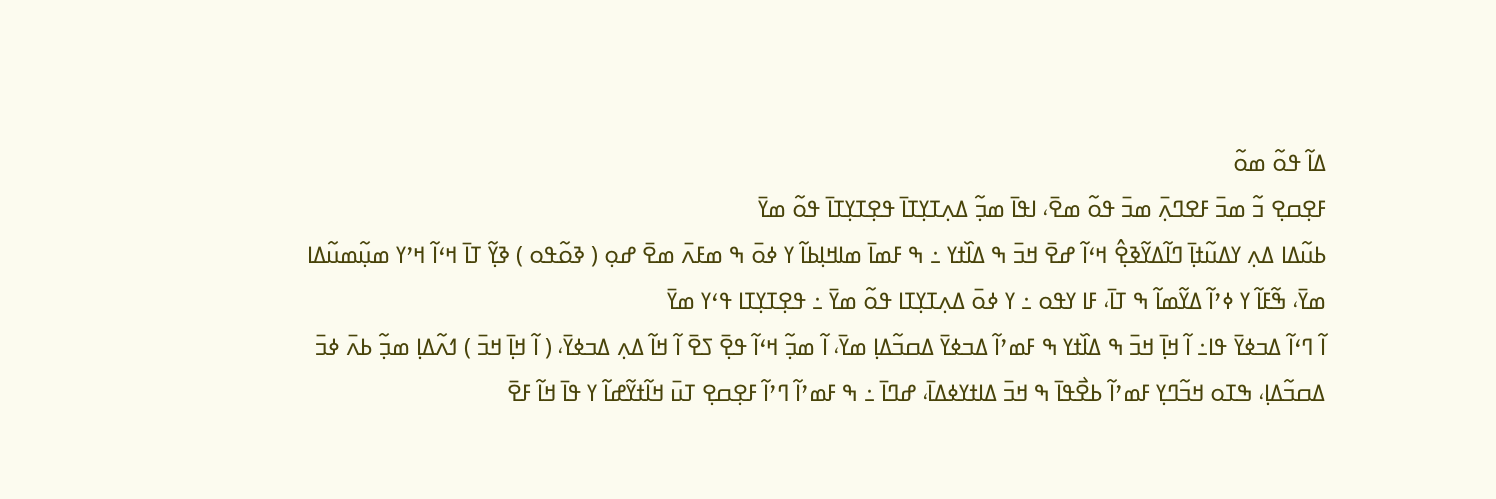ߡߊ߬ ߟߋ߬ ߘߋ߬
ߓߐ߲ߛߐ߲ ߏ߬ ߘߏ߫ ߓߐߣߍ߲߫ ߘߏ߫ ߟߋ߬ ߘߐ߫، ߊߟߊ߫ ߘߏ߲߬ ߡߍ߲ߠߌ߲ߠߊ߫ ߟߐ߲ߠߌ߲ߠߊ߫ ߟߋ߬ ߘߌ߫
ߕߎ߬ߡߊ ߡߍ߲ ߌߡߎ߬ߙߊ߲߫ ߣߊ߬ߡߌ߬ߢߐ߲߮ ߞߵߊ߬ ߝߐ߫ ߞߏ߫ ߒ ߡߊ߰ߙߌ ߸ ߒ ߓߘߊ߫ ߘߊߞߊ߲ߕߊ߬ ߌ ߦߋ߫ ߒ ߘߓߍ߫ ߘߐ߫ ߝߋ߲ ( ߢߋ߬ߟߋ ) ߢߌ߲߬ ߠߊ߫ ߞߵߊ߬ ߞߴߌ ߘߎ߲߬ߘߎ߬ߡߊ ߘߌ߫، ߒ߬ߓߊ߬ ߌ ߦߴߊ߬ ߡߌ߬ߘߊ߬ ߒ ߠߊ߫، ߓߊ ߌߟߋ ߸ ߌ ߦߋ߫ ߡߍ߲ߠߌ߲ߠߊ ߟߋ߬ ߘߌ߫ ߸ ߟߐ߲ߠߌ߲ߠߊ ߟߵߌ ߘߌ߫
ߊ߬ ߣߵߊ߬ ߡߏߦߌ߫ ߟߊ߸ ߊ߬ ߞߊ߲߫ ߞߏ߫ ߒ ߡߊ߰ߙߌ ߒ ߓߘߴߊ߬ ߡߏߦߌ߫ ߡߛߏ߬ߡߊ߲ ߘߌ߫، ߊ߬ ߘߏ߲߬ ߞߵߊ߬ ߟߐ߲߫ ߖߐ߫ ߊ߬ ߞߊ߬ ߡߍ߲ ߡߏߦߌ߫، ( ߊ߬ ߞߊ߲߫ ߞߏ߫ ) ߗߍ߬ߡߊ߲ ߘߏ߲߬ ߕߍ߫ ߦߏ߫ ߡߛߏ߬ߡߊ߲، ߒߠߋ ߞߏ߬ߣߌ߲ ߓߘߴߊ߬ ߕߐ߯ߟߊ߫ ߒ ߞߏ߫ ߡߊߙߌߦߡߊ߫، ߝߣߊ߫ ߸ ߒ ߓߘߴߊ߬ ߣߴߊ߬ ߓߐ߲ߛߐ߲ ߠߎ߫ ߞߊ߬ߙߌ߬ߝߊ߬ ߌ ߟߊ߫ ߞߊ߬ ߓߐ߫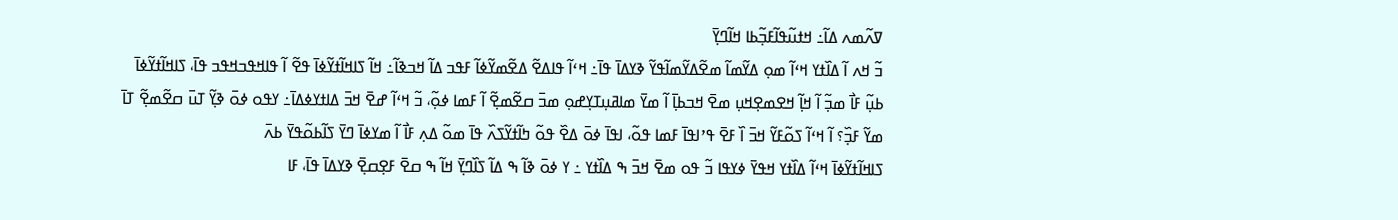ߜߍ߬ߘߍ ߡߊ߬߸ ߞߙߎ߬ߟߊ߬ߓߏ߲߬ߕߊ ߞߊ߬ߣߌ߲߫
ߏ߬ ߞߍ ߊ߬ ߡߊ߰ߙߌ ߞߵߊ߬ ߘߋ߲ ߡߌ߬ߘߊ߬ ߘߐ߬ߡߌ߬ߘߊ߬ߟߌ߬ ߢߌߡߊ߫ ߟߊ߫߸ ߞߵߊ߬ ߟߊߡߐ߬ ߡߐ߬ߘߌ߬ߦߊ߬ ߓߟߏ ߡߊ߬ ߞߏߢߊ߬߸ ߞߊ߬ ߖߊߞߊ߬ߙߌ߬ߦߊ߫ ߟߐ߬ ߊ߬ ߟߊߞߟߏߞߟߏ ߟߊ߫، ߖߊߞߊ߬ߙߌ߬ߦߊ߫ ߕߎ߲߬ ߓߊ߯ ߘߏ߲߬ ߊ߬ ߞߊ߲߬ ߞߐߘߐ߲ߞߎ߲ ߘߐ߫ ߞߏߕߊ߲߫ ߊ߬ ߘߌ߫ ߘߊߥߎ߲ߠߌ߲ߝߋ߲ ߘߏ߫ ߛߐ߬ߘߐ߲߬ ߊ߬ ߓߘߊ ߦߋ߲߬، ߏ߬ ߞߵߊ߬ ߝߐ߫ ߞߏ߫ ߡߊߙߌߦߡߊ߫߸ ߌߟߋ ߦߋ߫ ߢߌ߲߬ ߠߎ߫ ߛߐ߬ߘߐ߲߬ ߠߊ߫ ߘߌ߬ ߓߏ߲߰؟ ߊ߬ ߞߵߊ߬ ߖߋ߬ߓߌ߬ ߞߏ߫ ߊ߰ ߓߐ߫ ߟߴߊߟߊ߫ ߓߘߊ ߟߋ߬، ߊߟߊ߫ ߦߋ߫ ߡߐ߰ ߟߋ߬ ߤߊ߬ߙߌ߬ߖߍ߰ ߟߊ߫ ߘߋ߬ ߡߍ߲ ߓߊ߯ ߊ߬ ߘߌߦߊ߫ ߣߌ߫ ߖߊ߬ߕߋ߬ߟߌ߫ ߕߍ߫
ߖߊߞߊ߬ߙߌ߬ߦߊ߫ ߞߵߊ߬ ߡߊ߰ߙߌ ߞߟߌ߫ ߦߌߟߊ ߏ߬ ߟߋ ߘߐ߫ ߞߏ߫ ߒ ߡߊ߰ߙߌ ߸ ߌ ߦߋ߫ ߢߊ߬ ߒ ߡߊ߬ ߖߊ߰ߣߌ߲߫ ߞߊ߬ ߒ ߛߐ߫ ߓߐ߲ߛߐ߲߫ ߢߌߡߊ߫ ߟߊ߫، ߓߊ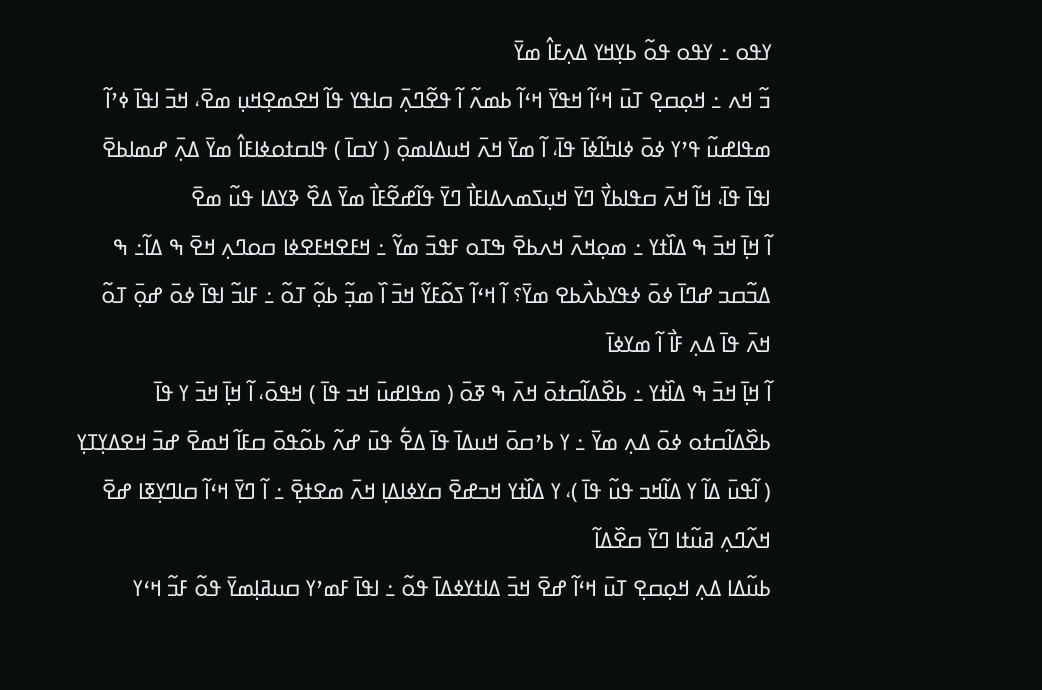ߌߟߋ ߸ ߌߟߋ ߟߋ߬ ߕߌ߲ߞߌ ߡߍ߲ߓߊ߮ ߘߌ߫
ߏ߬ ߞߍ ߸ ߞߋ߲ߛߐ߲ ߠߎ߫ ߞߵߊ߬ ߞߟߌ߫ ߞߵߊ߬ ߕߘߍ߬ ߊ߬ ߟߐ߬ߣߍ߲߫ ߛߊߟߌ ߟߊ߬ ߞߐߘߐ߲ߞߎ߲ ߘߐ߫، ߞߏ߫ ߊߟߊ߫ ߦߴߊ߬ ߘߟߊߝߎ߬ ߟߴߌ ߦߋ߫ ߦߊߤߊ߬ߦߊ߫ ߟߊ߫، ߊ߬ ߘߌ߫ ߞߍ߫ ߞߎߡߊߘߋ߲߫ ( ߌߛߊ߫ ) ߟߊߛߙߋߦߊߓߊ߮ ߘߌ߫ ߡߍ߲߫ ߝߘߊߕߐ߫ ߊߟߊ߫ ߟߊ߫، ߞߊ߬ ߞߍ߫ ߛߟߊߕߌ߯ ߣߌ߫ ߞߎ߲ߖߘߍߡߊߓߊ߯ ߣߌ߫ ߟߊ߬ߝߐ߬ߓߊ߯ ߘߌ߫ ߡߐ߰ ߢߌߡߊ ߟߎ߬ ߘߐ߫
ߊ߬ ߞߊ߲߫ ߞߏ߫ ߒ ߡߊ߰ߙߌ ߸ ߘߋ߲ߞߍ߫ ߞߍߕߐ߫ ߒߠߋ ߓߟߏ߫ ߘߌ߬ ߸ ߞߓߐߞߓߐߦߊ ߛߋߣߍ߲ ߞߐ߫ ߒ ߡߊ߬߸ ߒ ߡߏ߬ߛߏ ߝߣߊ߫ ߦߋ߫ ߦߟߌߕߍ߯ߕߐ ߘߌ߫؟ ߊ߬ ߞߵߊ߬ ߖߋ߬ߓߌ߬ ߞߏ߫ ߊ߰ ߘߏ߲߬ ߕߋ߲߬ ߠߋ߬ ߸ ߓߊߏ߬ ߊߟߊ߫ ߦߋ߫ ߝߋ߲߫ ߠߋ߬ ߞߍ߫ ߟߊ߫ ߡߍ߲ ߓߊ߯ ߊ߬ ߘߌߦߊ߫
ߊ߬ ߞߊ߲߫ ߞߏ߫ ߒ ߡߊ߰ߙߌ ߸ ߕߐ߰ߡߊ߬ߛߙߋ߫ ߞߍ߫ ߒ ߧߋ߫ ( ߘߟߊߝߎ߫ ߞߏ ߟߊ߫ ) ߞߟߋ߫، ߊ߬ ߞߊ߲߫ ߞߏ߫ ߌ ߟߊ߫ ߕߐ߰ߡߊ߬ߛߙߋ ߦߋ߫ ߡߍ߲ ߘߌ߫ ߸ ߌ ߕߴߛߋ߫ ߞߎߡߊ߫ ߟߊ߫ ߡߐ߱ ߟߎ߫ ߝߍ߬ ߕߋ߬ߟߋ߫ ߛߓߊ߬ ߞߘߐ߫ ߝߏ߫ ߞߐߡߌ߲ߠߌ߲ ( ߊ߬ߟߎ߫ ߡߊ߬ ߌ ߡߊ߬ߞߏ ߟߎ߬ ߟߊ߫ )، ߌ ߡߊ߰ߙߌ ߞߏߝߐ߫ ߛߌߦߊߡߊ߲ ߞߍ߫ ߘߐߙߐ߲߫ ߸ ߊ߬ ߣߌ߫ ߞߵߊ߬ ߛߊߣߌ߲ߧߊ ߝߐ߫ ߞߍ߬ߣߍ߲ ߥߎ߬ߙߊ ߣߌ߫ ߛߐ߰ߡߊ߬
ߕߎ߬ߡߊ ߡߍ߲ ߞߋ߲ߛߐ߲ ߠߎ߫ ߞߵߊ߬ ߝߐ߫ ߞߏ߫ ߡߊߙߌߦߡߊ߫ ߟߋ߬ ߸ ߊߟߊ߫ ߓߘߴߌ ߛߎߥߊ߲ߘߌ߫ ߟߋ߬ ߓߏ߬ ߞߵߌ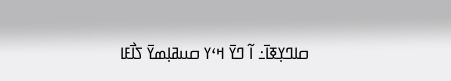ߛߊߣߌ߲ߧߊ߫߸ ߊ߬ ߣߌ߫ ߞߵߌ ߛߎߥߊ߲ߘߌ߫ ߖߊ߯ߓߊ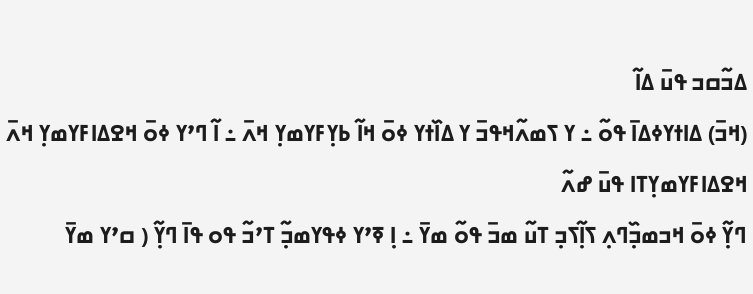ߡߏ߬ߛߏ ߟߎ߫ ߡߊ߬
(ߞߏ߫) ߡߊߙߌߦߡߊ߫ ߟߋ߬ ߸ ߌ ߖߘߍ߬ߞߟߏ߫ ߌ ߡߊ߰ߙߌ ߦߋ߫ ߞߊ߬ ߕߌ߲ߓߌߘߌ߲ ߞߍ߫ ߸ ߊ߬ ߣߴߌ ߦߋ߫ ߞߐߡߊߓߌߘߌ߲ ߞߍ߫ ߞߐߡߊߓߌߘߌ߲ߠߊ ߟߎ߫ ߝߍ߬
ߣߌ߲߬ ߦߋ߫ ߞߏߘߏ߲߰ߣߍ߲ ߖߊ߲߬ߖߏ߲ ߠߎ߬ ߘߏ߫ ߟߋ߬ ߘߌ߫ ߸ ߊ߲ ߧߴߌ ߦߟߌߘߏ߲߬ ߠߴߏ߬ ߟߋ ߟߊ߫ ߣߌ߲߬ ( ߛߴߌ ߘߌ߫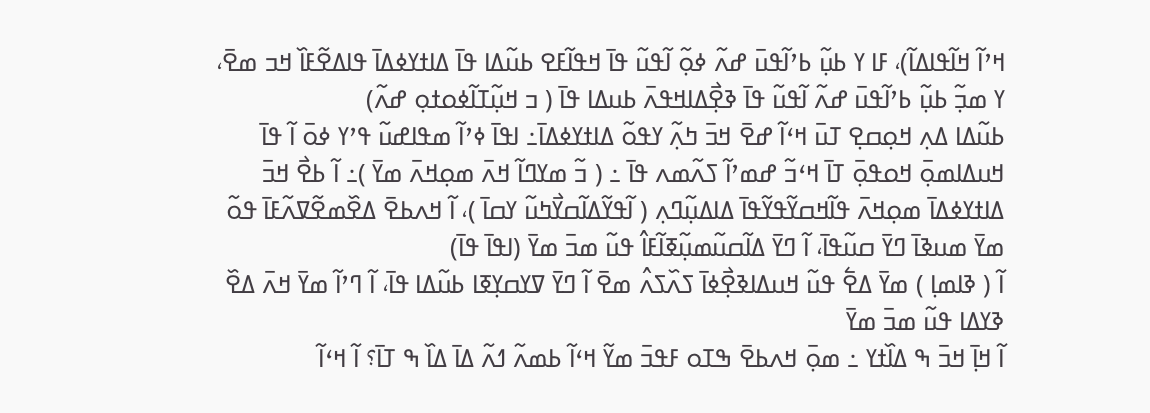ߞߴߊ߬ ߞߊ߬ߟߊߡߊ߬)، ߓߊ ߌ ߕߎ߲߬ ߕߴߊ߬ߟߎ߫ ߝߍ߬ ߦߋ߲߬ ߊ߬ߟߎ߬ ߟߊ߫ ߞߟߊ߬ߓߐ ߕߎ߬ߡߊ ߟߊ߫ ߡߊߙߌߦߡߊ߫ ߟߊߡߐ߬ߓߊ߰ ߞߏ ߘߐ߫، ߌ ߘߏ߲߬ ߕߎ߲߬ ߕߴߊ߬ߟߎ߫ ߝߍ߬ ߊ߬ߟߎ߬ ߟߊ߫ ߢߐ߲߯ߡߊߞߟߍ߫ ߕߎߡߊ ߟߊ߫ ( ߏ ߞߎ߲߬ߠߊ߬ߦߋߙߋ߲ ߝߍ߬)
ߕߎ߬ߡߊ ߡߍ߲ ߞߋ߲ߛߐ߲ ߠߎ߫ ߞߵߊ߬ ߝߐ߫ ߞߏ߫ ߤߍ߲߬ ߌߟߋ߬ ߡߊߙߌߦߡߊ߫߸ ߊߟߊ߫ ߦߴߊ߬ ߘߟߊߝߎ߬ ߟߴߌ ߦߋ߫ ߊ߬ ߟߊ߫ ߞߎߡߊߘߋ߲߫ ߞߋߟߋ߲߫ ߠߊ߫ ߞߵߏ߬ ߝߘߴߊ߬ ߖߍ߬ߘߍ ߟߊ߫ ߸ ( ߏ߬ ߘߌߣߊ߬ ߞߍ߫ ߘߋ߲ߞߍ߫ ߘߌ߫ )߸ ߊ߬ ߕߐ߯ ߞߏ߫ ߡߊߙߌߦߡߊ߫ ߘߋ߲ߞߍ߫ ߟߊ߬ߞߛߌ߬ߟߌ߬ߟߊ߫ ߡߊߡߎ߲߬ߣߍ߲ ( ߊ߬ߟߌ߬ߡߊ߬ߛߌ߯ߤߎ߬ ߌߛߊ߫ )، ߊ߬ ߞߍߕߐ߫ ߡߐ߰ߘߐ߬ߜߍ߬ߓߊ߫ ߟߋ߬ ߘߌ߫ ߘߎߢߊ߫ ߣߌ߫ ߛߎ߬ߟߊ߫، ߊ߬ ߣߌ߫ ߡߊ߬ߛߎ߬ߘߎ߲߬ߧߊ߬ߓߊ߮ ߟߎ߬ ߘߏ߫ ߘߌ߫ (ߊߟߊ߫ ߟߊ߫)
ߊ߬ ( ߢߊߘߊ߲ ) ߘߌ߫ ߡߐ߱ ߟߎ߬ ߞߎߡߊߢߐ߲߯ߦߊ߫ ߖߍ߰ߖߍ߮ ߘߐ߫ ߊ߬ ߣߌ߫ ߜߌߛߌ߲ߧߊ ߕߎ߬ߡߊ ߟߊ߫، ߊ߬ ߣߴߊ߬ ߘߌ߫ ߞߍ߫ ߡߐ߰ ߢߌߡߊ ߟߎ߬ ߘߏ߫ ߘߌ߫
ߊ߬ ߞߊ߲߫ ߞߏ߫ ߒ ߡߊ߰ߙߌ ߸ ߘߋ߲߫ ߞߍߕߐ߫ ߒߠߋ ߓߟߏ߫ ߘߌ߬ ߞߵߊ߬ ߕߘߍ߬ ߗߍ߬ ߡߊ߫ ߡߊ߰ ߒ ߠߊ߫؟ ߊ߬ ߞߵߊ߬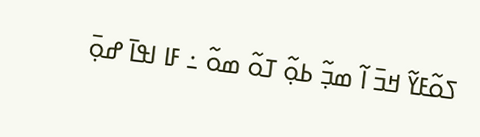ߖߋ߬ߓߌ߬ ߞߏ߫ ߊ߬ ߘߏ߲߬ ߕߋ߲߬ ߠߋ߬ ߘߋ߬ ߸ ߓߊ ߊߟߊ߫ ߝߋ߲߫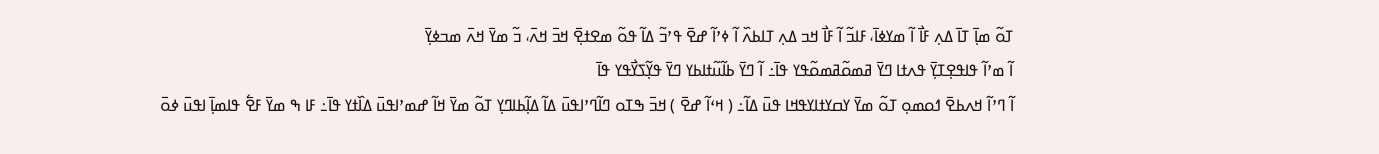ߠߋ߬ ߘߊ߲߫ ߠߊ߫ ߡߍ߲ ߓߊ߯ ߊ߬ ߘߌߦߊ߫، ߓߊߏ߬ ߊ߬ ߓߊ߯ ߞߏ ߡߍ߲ ߠߊߕߍ߰ ߊ߬ ߦߴߊ߬ ߝߐ߫ ߟߴߏ߬ ߡߊ߬ ߟߋ߬ ߘߐߙߐ߲߫ ߞߏ߫ ߞߍ߫، ߏ߬ ߘߌ߫ ߞߍ߫ ߘߏߦߌ߲߫
ߊ߬ ߘߴߊ߬ ߟߊߟߐ߲ߠߌ߲߫ ߟߍߙߊ ߣߌ߫ ߥߘߋ߬ߥߘߋ߬ߟߌ ߟߊ߫߸ ߊ߬ ߣߌ߫ ߕߊ߬ߎ߬ߙߊߕߌ ߣߌ߫ ߟߌ߲߬ߖߌ߯ߟߌ ߟߊ߫
ߊ߬ ߣߴߊ߬ ߞߍߕߐ߫ ߗߋߘߋ߲ ߠߋ߬ ߘߌ߫ ߌߛߌߙߊߌߟߞߊ ߟߎ߫ ߡߊ߬߸ ( ߞߵߊ߬ ߝߐ߫ ) ߞߏ߫ ߒߠߋ ߣߊ߬ߣߴߊߟߎ߫ ߡߊ߬ ߡߊ߲߬ߕߊߣߌ߲ ߠߋ߬ ߘߌ߫ ߞߊ߬ ߝߘߴߊߟߎ߫ ߡߊ߰ߙߌ ߟߊ߫߸ ߓߊ ߒ ߘߌ߫ ߓߐ߱ ߟߊߘߊ߲߫ ߊߟߎ߫ ߦߋ߫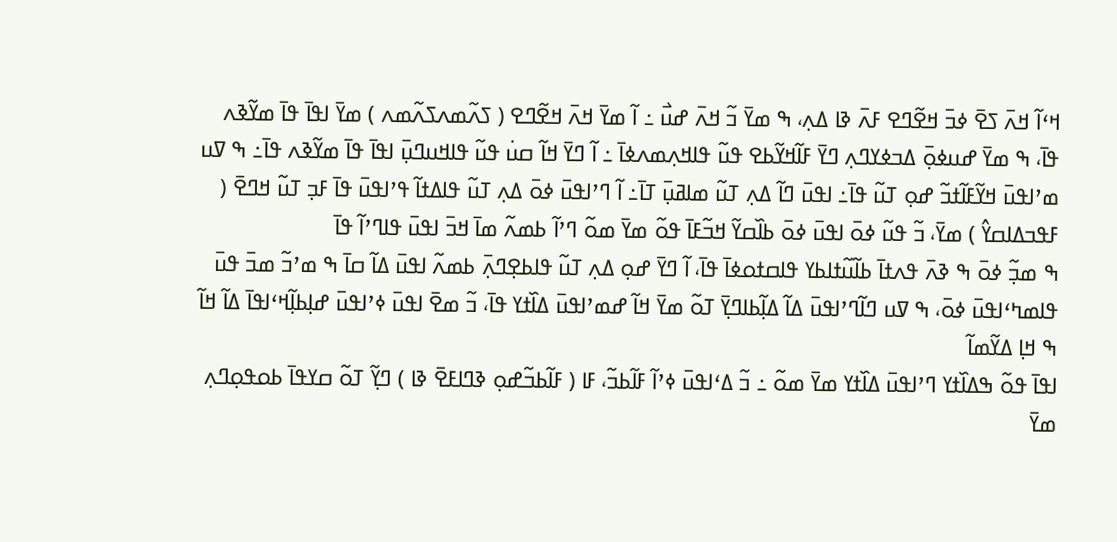ߞߵߊ߬ ߞߍ߫ ߖߐ߫ ߦߏ߫ ߞߐ߬ߣߐ ߓߍ߫ ߢߊ ߡߍ߲، ߒ ߘߌ߫ ߏ߬ ߞߍ߫ ߝߎ߯ ߸ ߊ߬ ߘߌ߫ ߞߍ߫ ߞߐ߬ߣߐ ( ߖߍ߬ߘߍߖߍ߬ߘߍ ) ߘߌ߫ ߊߟߊ߫ ߟߊ߫ ߘߌ߬ߢߍ ߟߊ߫، ߒ ߘߌ߫ ߝߎߦߋ߲߫ ߡߏߦߌߣߍ߲ ߣߌ߫ ߓߊ߬ߞߌ߬ߕߐ ߟߎ߬ ߟߊߞߍ߲ߘߍߦߊ߫ ߸ ߊ߬ ߣߌ߫ ߞߊ߬ ߛߎ߭ ߟߎ߬ ߟߊߞߎߣߎ߲߫ ߊߟߊ߫ ߟߊ߫ ߘߌ߬ߢߍ ߟߊ߫߸ ߒ ߜߎ ߘߴߊߟߎ߫ ߞߌ߬ߓߊ߬ߙߏ߬ ߝߋ߲ ߠߎ߬ ߟߊ߫߸ ߊߟߎ߫ ߣߊ߬ ߡߍ߲ ߠߎ߬ ߘߊߥߎ߲߫ ߠߊ߫߸ ߊ߬ ߣߴߊߟߎ߫ ߦߋ߫ ߡߍ߲ ߠߎ߬ ߟߊߡߙߊ߬ ߟߴߊߟߎ߫ ߟߊ߫ ߓߏ߲ ߠߎ߬ ߞߣߐ߫ ( ߓߟߏߡߊߛߌ߮ ) ߘߌ߫، ߏ߬ ߟߎ߬ ߦߋ߫ ߊߟߎ߫ ߦߋ߫ ߕߊ߰ߛߌ߬ ߞߏ߬ߓߊ߫ ߟߋ߬ ߘߌ߫ ߘߋ߬ ߣߴߊ߬ ߕߘߍ߬ ߘߊ߫ ߞߏ߫ ߊߟߎ߫ ߟߊߣߴߊ߬ ߟߊ߫
ߒ ߘߏ߲߬ ߦߋ߫ ߒ ߢߍ߫ ߟߍߙߊ߫ ߕߊ߬ߎ߬ߙߊߕߌ ߟߊߛߙߋߦߊ߫ ߟߊ߫، ߊ߬ ߣߌ߫ ߝߋ߲ ߡߍ߲ ߠߎ߬ ߟߊߕߐ߲ߣߍ߲߫ ߕߘߍ߬ ߊߟߎ߫ ߡߊ߬ ߛߊ߫ ߒ ߘߴߏ߬ ߘߏ߫ ߟߎ߫ ߟߊߘߤߵߊߟߎ߫ ߦߋ߫، ߒ ߜߎ ߣߊ߬ߣߴߊߟߎ߫ ߡߊ߬ ߡߊ߲߬ߕߊߣߌ߲߫ ߠߋ߬ ߘߌ߫ ߞߊ߬ ߝߘߴߊߟߎ߫ ߡߊ߰ߙߌ ߟߊ߫، ߏ߬ ߘߐ߫ ߊߟߎ߫ ߦߴߊߟߎ߫ ߝߊ߲ߕߊ߲߬ߞߵߊߟߊ߫ ߡߊ߬ ߞߊ߬ ߒ ߞߊ߲ ߡߌ߬ߘߊ߬
ߊߟߊ߫ ߟߋ߬ ߒߡߊ߰ߙߌ ߣߴߊߟߎ߫ ߡߊ߰ߙߌ ߘߌ߫ ߘߋ߬ ߸ ߏ߬ ߡߵߊߟߎ߫ ߦߴߊ߬ ߓߊ߬ߕߏ߬، ߓߊ ( ߓߊ߬ߕߏ߬ߝߋ߲ ߢߣߊߓߐ߫ ߢߊ ) ߣߌ߲߬ ߠߋ߬ ߛߌߟߊ߫ ߕߋߟߋ߲ߣߍ߲ ߘߌ߫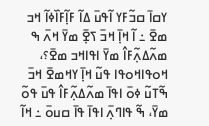ߌߛߊ߫ ߛߏ߬ߓߌ ߊ߬ߟߎ߫ ߡߊ߬ ߓߊ߲߬ߓߊ߰ߦߊ߬ ߞߏ ߘߐ߫ ߸ ߊ߬ ߞߊ߲߫ ߞߏ߫ ߖߐ߲߫ ߘߌ߫ ߞߍ߫ ߒ ߘߍ߬ߡߍ߲߬ߓߊ߮ ߘߌ߫ ߊߟߊߞߏ ߘߐ߫؟، ߞߋߟߊߞߋߟߊ ߟߎ߬ ߞߊ߲߫ ߌߞߘߐ߫ ߞߏ߫ ߒ߬ߠߎ߬ ߦߋ߫ ߊߟߊ߫ ߘߍ߬ߡߍ߲߬ߓߊ߮ ߟߎ߫ ߟߋ߬ ߘߌ߫، ߒ߬ ߟߊߣߍ߲߫ ߊߟߊ߫ ߟߊ߫ ߛߎߋ߫ ߸ ߞߊ߬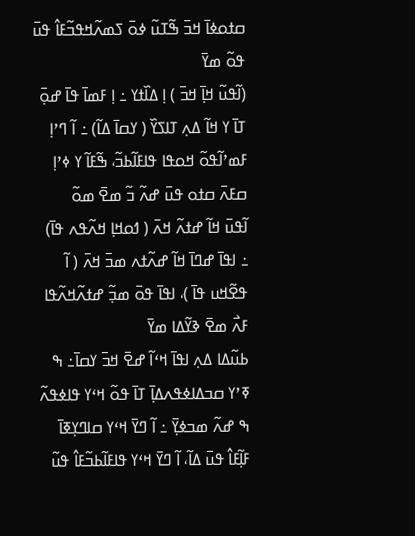ߛߙߋߦߊ߫ ߞߏ߫ ߒ߬ߠߎ߬ ߦߋ߫ ߖߘߍ߬ߞߟߏ߬ߓߊ߮ ߟߎ߫ ߟߋ߬ ߘߌ߫
(ߊ߬ߟߎ߬ ߞߊ߲߫ ߞߏ߫ ) ߊ߲ ߡߊ߰ߙߌ ߸ ߊ߲ ߓߘߊ߫ ߟߊ߫ ߝߋ߲߫ ߠߊ߫ ߌ ߞߊ߬ ߡߍ߲ ߠߊߖߌ߰ ( ߌߛߊ߫ ߡߊ߬) ߸ ߊ߬ ߣߴߊ߲ ߓߘߴߊ߬ߟߋ߬ ߞߋߟߊ ߟߊߓߊ߬ߕߏ߬، ߒ߬ߓߊ߬ ߌ ߦߴߊ߲ ߛߓߍ߫ ߛߙߋ ߟߎ߫ ߝߍ߬ ߏ߬ ߘߐ߫ ߘߋ߬
ߊ߬ߟߎ߫ ߞߊ߬ ߝߙߍ߬ ߞߍ߫ ( ߗߋߞߊ߲ ߞߍ߬ߟߍ ߟߊ߫) ߸ ߊߟߊ߫ ߝߣߊ߫ ߞߊ߬ ߝߍ߬ߙߍ ߘߏ߫ ߞߍ߫ ( ߊ߬ ߟߐ߬ߞߎ ߟߊ߫ )، ߊߟߊ߫ ߟߋ߫ ߘߏ߲߬ ߝߙߍ߬ߞߍ߬ߟߊ ߓߍ߯ ߘߐ߫ ߢߌ߬ߡߊ ߘߌ߫
ߕߎ߬ߡߊ ߡߍ߲ ߊߟߊ߫ ߞߵߊ߬ ߝߐ߫ ߞߏ߫ ߌߛߊ߫߸ ߒ ߧߴߌ ߛߏߡߊߦߟߍߡߊ߲߫ ߠߊ߫ ߟߋ߬ ߞߵߌ ߟߊߦߟߍ߬ ߒ ߝߍ߬ ߘߏߦߌ߲߫ ߸ ߊ߬ ߣߌ߫ ߞߵߌ ߛߊߣߌ߲ߧߊ߫ ߓߊ߲߬ߓߊ߮ ߟߎ߫ ߡߊ߬، ߊ߬ ߣߌ߫ ߞߵߌ ߟߊߓߊ߬ߕߏ߬ߓߊ߮ ߟߎ߬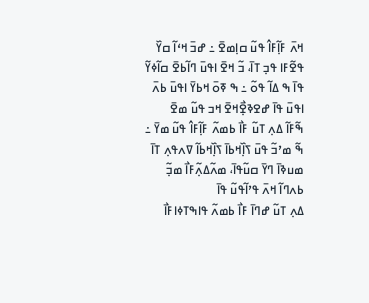ߞߍ߫ ߓߊ߲߬ߓߊ߮ ߟߎ߬ ߛߊ߲ߘߐ߫ ߸ ߝߏ߫ ߞߵߊ߬ ߛߌ߰ ߟߐ߬ߓߊ ߟߏ߲ ߠߊ߫، ߏ߬ ߞߐ߫ ߊߟߎ߫ ߣߊ߬ߕߐ߫ ߛߊ߬ߦߌ߬ ߟߊ߫ ߒ ߡߊ߬ ߟߋ߬ ߸ ߒ ߧߋ߫ ߞߕߌ߫ ߊߟߎ߫ ߕߍ߫ ߊߟߎ߫ ߟߊ߫ ߝߐߢߐ߲߯ߞߐ߫ ߞߏ ߟߎ߬ ߘߐ߫
ߒ߬ߓߊ߬ ߡߍ߲ ߠߎ߬ ߓߊ߯ ߕߘߍ߬ ߓߊ߲߬ߓߊ߮ ߟߎ߬ ߘߌ߫ ߸ ߒ߬ ߘߴߏ߬ ߟߎ߫ ߖߊ߲߰ߞߕߊ߫ ߖߊ߲߰ߞߕߊ߬ ߜߍߟߍ߲ ߠߊ߫ ߘߎߢߊ߫ ߣߌ߫ ߛߎ߬ߟߊ߫، ߘߍ߬ߡߍ߲߬ߓߊ߯ ߘߏ߲߬ ߕߍߣߊ߬ ߞߍ߫ ߟߴߊ߬ߟߎ߬ ߟߊ߫
ߡߍ߲ ߠߎ߬ ߝߣߊ߫ ߓߊ߯ ߕߘߍ߬ ߟߊߒߠߦߊߓߊ߯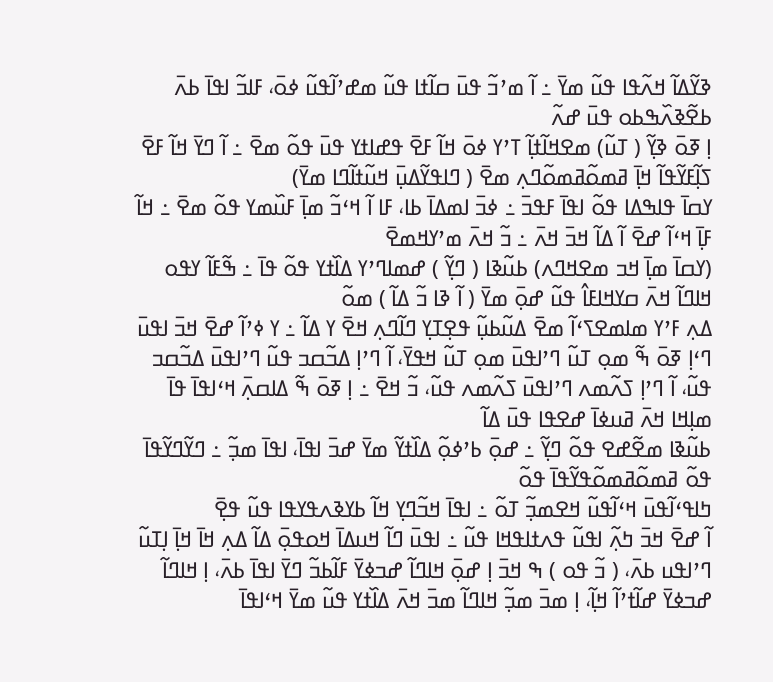ߢߌ߬ߡߊ߬ ߞߍ߬ߟߊ ߟߎ߬ ߘߌ߫ ߸ ߊ߬ ߘߴߏ߬ ߟߎ߫ ߛߊ߬ߙߊ ߟߎ߬ ߘߝߴߊ߬ߟߎ߬ ߦߋ߫، ߓߊߏ߬ ߊߟߊ߫ ߕߍ߫ ߕߐ߬ߢߍ߰ߒߕߋ ߟߎ߫ ߝߍ߬
ߊ߲ ߧߋ߫ ߢߌ߲߬ ( ߠߎ߬) ߘߐߞߊ߬ߙߊ߲߬ ߠߴߌ ߦߋ߫ ߞߊ߬ ߓߐ߫ ߟߝߊߙߌ ߟߎ߫ ߟߋ߬ ߘߐ߫ ߸ ߊ߬ ߣߌ߫ ߞߊ߬ ߓߐ߫ ߖߊ߲߬ߓߌ߬ߟߊ߬ ߞߊ߲߫ ߥߘߋ߬ߥߘߋ߬ߣߍ߲ ߘߐ߫ ( ߣߊߟߌ߬ߡߎ߲߫ ߞߎ߬ߙߊ߬ߣߊ ߘߌ߫)
ߌߛߊ߫ ߟߊߒߡߊ ߟߋ߬ ߊߟߊ߫ ߓߟߏ߫ ߸ ߦߏ߫ ߊߘߡߊ߫ ߕߊ، ߓߊ ߊ߬ ߞߵߏ߬ ߘߊ߲߫ ߓߎ߰ߘߌ ߟߋ߬ ߘߐ߫ ߸ ߞߊ߬ ߓߊ߲߫ ߞߵߊ߬ ߝߐ߫ ߊ߬ ߡߊ߬ ߞߏ߫ ߞߍ߫ ߸ ߏ߬ ߞߍ߫ ߘߴߌߞߘߐ߫
(ߌߛߊ߫ ߘߊ߲߫ ߞߏ ߘߐߞߣߍ) ߕߎ߬ߢߊ ( ߣߌ߲߬ ) ߝߘߊߣߴߌ ߡߊ߰ߙߌ ߟߋ߬ ߟߊ߫ ߸ ߒ߬ߓߊ߬ ߌߟߋ ߞߊߣߊ߬ ߞߍ߫ ߛߌߞߊߓߊ߮ ߟߎ߬ ߝߋ߲߫ ߘߌ߫ ( ߊ߬ ߢߊ ߏ߬ ߡߊ߬ ) ߘߋ߬
ߡߍ߲ ߓߴߌ ߘߊߘߐߖߵߊ߬ ߘߐ߫ ߡߎ߬ߕߎ߲߬ ߟߐ߲ߠߌ߲ ߣߊ߬ߣߍ߲ ߞߐ߫ ߌ ߡߊ߬ ߸ ߌ ߦߴߊ߬ ߝߐ߫ ߞߏ߫ ߊߟߎ߫ ߣߵߊ߲ ߧߋ߫ ߒ߬ ߘߋ߲ ߠߎ߬ ߣߴߊߟߎ߫ ߘߋ߲ ߠߎ߬ ߞߟߌ߫، ߊ߬ ߣߴߊ߲ ߡߏ߬ߛߏ ߟߎ߬ ߣߴߊߟߎ߫ ߡߏ߬ߛߏ ߟߎ߬، ߊ߬ ߣߴߊ߲ ߖߍ߬ߘߍ ߣߴߊߟߎ߫ ߖߍ߬ߘߍ ߟߎ߬، ߏ߬ ߞߐ߫ ߸ ߊ߲ ߧߋ߫ ߒ߬ ߡߊߛߍ߲߫ ߞߵߊߟߊ߫ ߟߊ߫ ߘߊ߲ߞߊ ߞߍ߫ ߥߎߦߊ߫ ߝߐߟߊ ߟߎ߫ ߡߊ߬
ߕߎ߬ߢߊ ߘߐ߬ߝߐ ߟߋ߬ ߣߌ߲߬ ߸ ߝߋ߲߫ ߕߴߦߋ߲߬ ߡߊ߰ߙߌ߬ ߘߌ߫ ߝߏ߫ ߊߟߊ߫، ߊߟߊ߫ ߘߏ߲߬ ߸ ߣߌ߬ߣߌ߬ߟߊ߫ ߟߋ߬ ߥߘߋ߬ߥߘߋ߬ߟߌ߬ߟߊ߫ ߟߋ߬
ߤߊߟߵߊ߬ߟߎ߫ ߞߵߊ߬ߟߎ߬ ߞߐߘߏ߲߬ ߠߋ߬ ߸ ߊߟߊ߫ ߞߏ߬ߣߌ߲ ߞߊ߬ ߕߌߢߍߟߌߟߊ ߟߎ߬ ߟߐ߲߫
ߊ߬ ߝߐ߫ ߞߏ߫ ߤߍ߲߬ ߊߟߎ߬ ߟߍߙߊߟߞߊ ߟߎ߬ ߸ ߊߟߎ߫ ߣߊ߬ ߞߎߡߊ߫ ߞߋߟߋ߲߫ ߡߊ߬ ߡߍ߲ ߞߊ߫ ߞߊ߲߫ ߊ߲ߠߎ߬ ߣߴߊߟߎ ߕߍ߫، ( ߏ߬ ߟߋ ) ߒ ߞߏ߫ ߊ߲ ߝߋ߲߫ ߞߊߣߊ߬ ߝߏߦߌ߫ ߓߊ߬ߕߏ߬ ߣߌ߫ ߊߟߊ߫ ߕߍ߫، ߊ߲ ߞߊߣߊ߬ ߝߏߦߌ߫ ߝߊ߬ߙߴߊ߬ ߞߊ߲߬، ߊ߲ ߘߏ߫ ߘߏ߲߬ ߞߊߣߊ߬ ߘߏ߫ ߞߍ߫ ߡߊ߰ߙߌ ߟߎ߬ ߘߌ߫ ߞߵߊߟߊ߫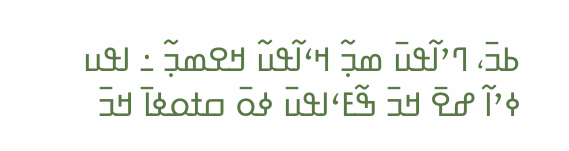ߕߏ߫، ߣߴߊ߬ߟߎ߫ ߘߏ߲߬ ߞߵߊ߬ߟߎ߬ ߞߐߘߏ߲߬ ߸ ߊߟߎ ߦߴߊ߬ ߝߐ߫ ߞߏ߫ ߒ߬ߓߵߊߟߎ߫ ߦߋ߫ ߛߙߋߦߊ߫ ߞߏ߫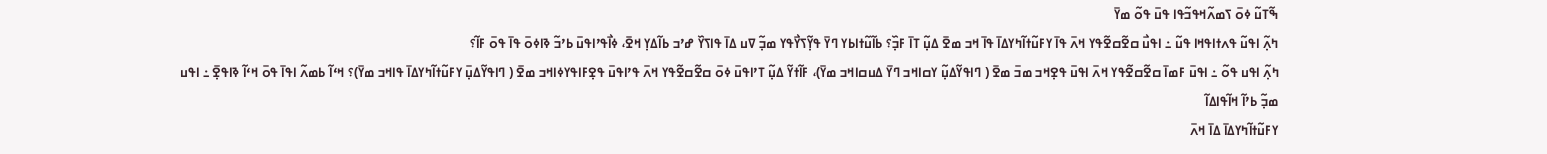ߒ߬ߠߎ߬ ߦߋ߫ ߖߘߍ߬ߞߟߏ߬ߟߊ ߟߎ߫ ߟߋ߬ ߘߌ߫
ߤߍ߲߬ ߊߟߎ߬ ߟߍߙߊߟߞߊ ߟߎ߬ ߸ ߊߟߎ߯ ߛߐ߬ߛߐ߬ߟߌ ߞߍ߫ ߟߊ߫ ߌߓߎ߬ߙߊ߬ߤߌߡߊ߫ ߟߊ߫ ߞߏ ߘߐ߫ ߡߎ߲߬ ߠߊ߫ ߓߏ߲߰؟ ߕߊ߬ߎ߬ߙߊߕߌ ߣߌ߫ ߟߌ߲߬ߖߌ߯ߟߌ ߘߏ߲߬ ߜߎ ߡߊ߫ ߟߊߖߌ߰ ߝߴߏ ߕߊ߬ߡߌ߲ ߞߐ߫، ߦߊ߯ߟߴߊߟߎ߫ ߕߴߏ߬ ߢߊߦߋ߫ ߟߊ߫ ߟߋ߫ ߓߊ߬؟
ߤߍ߲߬ ߊߟߎ ߟߋ߬ ߸ ߊߟߎ߫ ߓߘߊ߫ ߛߐ߬ߛߐ߬ߟߌ ߞߍ߫ ߊߟߎ߫ ߟߐ߲ߞߏ ߘߏ߫ ߘߐ߫ ( ߣߊߟߌ߬ߡߎ߲߬ ߌߛߊߞߏ ߣߌ߫ ߡߎߛߊߞߏ ߘߌ߫)، ߓߊ߬ߙߌ߬ ߡߎ߲߬ ߠߴߊߟߎ߫ ߦߋ߫ ߛߐ߬ߛߐ߬ߟߌ ߞߍ߫ ߟߴߊߟߎ߫ ߟߐ߲ߓߊߟߌߦߊߞߏ ߘߐ߫ ( ߣߊߟߌ߬ߡߎ߲߫ ߌߓߎ߬ߙߊ߬ߤߌߡߊ߫ ߟߊߞߏ ߘߌ߫)؟ ߞߵߊ߬ ߕߘߍ߬ ߊߟߊ߫ ߟߋ߫ ߞߵߊ߬ ߢߊߟߐ߲߫ ߸ ߊߟߎ ߘߏ߲߬ ߕߴߊ߬ ߞߊ߬ߟߊߡߊ߬
ߌߓߎ߬ߙߊ߬ߤߌߡߊ߫ ߡߊ߫ ߞߍ߫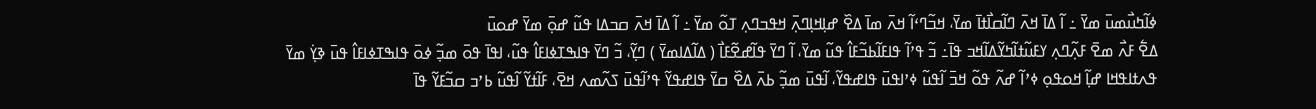ߦߊ߬ߤߎ߯ߘߎ߫ ߘߌ߫ ߸ ߊ߬ ߡߊ߫ ߞߍ߫ ߣߊ߬ߛߊ߯ߙߊ߫ ߘߌ߫، ߞߏ߬ߣߵߊ߬ ߞߍ߫ ߘߊ߫ ߡߐ߰ ߝߊ߲ߞߊ߲ߣߍ߲߫ ߞߟߏߣߍ߲ ߠߋ߬ ߘߌ߫ ߸ ߊ߬ ߡߊ߫ ߞߍ߫ ߛߏߡߊ ߟߎ߬ ߝߋ߲߫ ߘߌ߫ ߝߋߎ߫
ߡߐ߱ ߓߍ߯ ߘߐ߫ ߓߍ߲߬ߣߍ߲ ߌߓߎ߬ߙߊ߬ߤߌ߬ߡߊ߬ߞߏ ߟߊ߫߸ ߏ߬ ߟߴߊ߬ ߟߊߓߊ߬ߕߏ߬ߓߊ߮ ߟߎ߬ ߘߌ߫، ߊ߬ ߣߌ߫ ߟߊ߬ߝߐ߬ߓߊ߯ ( ߡߊ߬ߡߊߘߌ߫ ) ߣߌ߲߬، ߏ߬ ߣߌ߫ ߟߊߒߠߦߊߓߊ߮ ߟߎ߬، ߊߟߊ߫ ߟߋ߫ ߘߏ߲߬ ߦߋ߫ ߟߊߒߠߦߊߓߊ߮ ߟߎ߫ ߢߌ߲߭ ߘߌ߫
ߟߍߙߊߟߞߊ ߝߊ߲߬ ߞߋߟߋ߲ ߦߴߊ߬ ߝߍ߬ ߟߋ߬ ߞߏ߫ ߊ߬ߟߎ߬ ߦߴߊߟߎ߫ ߟߊߝߟߌ߬، ߊ߬ߟߎ߫ ߘߏ߲߬ ߕߍ߫ ߡߐ߰ ߛߌ߫ ߟߊߝߟߌ߬ ߟߴߊ߬ߟߎ߫ ߖߍ߬ߘߍ ߞߐ߫، ߓߊ߬ߙߌ߬ ߊ߬ߟߎ߬ ߕߴߏ ߛߏ߬ߓߌ߬ ߟߊ߫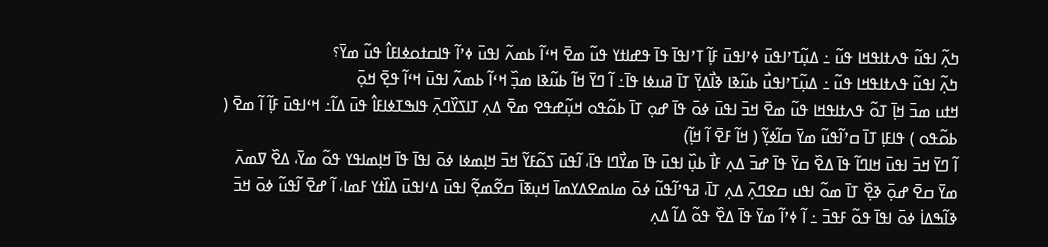ߤߍ߲߬ ߊߟߎ߬ ߟߍߙߊߟߞߊ ߟߎ߬ ߸ ߡߎ߲߬ߠߴߊߟߎ߫ ߦߴߊߟߎ߫ ߓߊ߲߬ ߠߴߊߟߊ߫ ߟߊ߫ ߟߝߊߙߌ ߟߎ߬ ߘߐ߫ ߞߵߊ߬ ߕߘߍ߬ ߊߟߎ߫ ߦߴߊ߬ ߟߊߛߙߋߦߊߓߊ߮ ߟߎ߬ ߘߌ߫؟
ߤߍ߲߬ ߊߟߎ߬ ߟߍߙߊߟߞߊ ߟߎ߬ ߸ ߡߎ߲߬ߠߴߊߟߎ߯ ߕߎ߬ߢߊ ߢߊ߯ߡߌ߲߫ ߠߊ߫ ߥߎߦߊ ߟߊ߫߸ ߊ߬ ߣߌ߫ ߞߊ߬ ߕߎ߬ߢߊ ߘߏ߲߰ ߞߵߊ߬ ߕߘߍ߬ ߊߟߎ߫ ߞߵߊ߬ ߟߐ߲߫ ߞߋ߲߫
ߞߙߎ ߘߏ߫ ߞߊ߲߫ ߠߋ߬ ߟߍߙߊߟߞߊ ߟߎ߬ ߘߐ߫ ߞߏ߫ ߊߟߎ߫ ߦߋ߫ ߟߊ߫ ߝߋ߲ ߠߊ߫ ߕߋ߬ߟߋ ߞߎ߲߬ߝߟߐ ߘߐ߫ ߡߍ߲ ߠߊߖߌ߰ߣߍ߲߫ ߟߊߒߠߦߊߓߊ߮ ߟߎ߫ ߡߊ߬߸ ߞߵߊߟߎ߫ ߓߊ߲߬ ߊ߬ ߘߐ߫ ( ߕߋ߬ߟߋ ) ߟߊߓߊ߲ ߠߊ߫ ߛߴߊ߬ߟߎ߬ ߘߌ߫ ߛߊ߬ߦߌ߲߬ ( ߞߊ߬ ߓߐ߫ ߊ߬ ߞߊ߲߬)
ߊ߬ ߣߌ߫ ߞߏ߫ ߊߟߎ߫ ߞߊߣߊ߬ ߟߊ߫ ߡߐ߰ ߛߌ߫ ߟߊ߫ ߝߏ߫ ߡߍ߲ ߓߊ߯ ߕߎ߲߰ ߊߟߎ߫ ߟߊ߫ ߘߌ߯ߣߊ ߟߊ߫، ߊ߬ߟߎ߫ ߖߋ߬ߓߌ߬ ߞߏ߫ ߞߊ߲ߘߦߊ ߦߋ߫ ߊߟߊ߫ ߟߊ߫ ߞߊ߲ߘߊߟߌ ߟߋ߬ ߘߌ߫، ߡߐ߰ ߜߘߍ߫ ߘߌ߫ ߛߐ߫ ߝߋ߲߫ ߢߐ߲߰ ߠߊ߫ ߘߋ߬ ߊߟߎ ߛߐߣߍ߲߫ ߡߍ߲ ߠߊ߫، ߥߟߴߊ߬ߟߎ߬ ߦߋ߫ ߘߊߘߐߡߌߘߊ߫ ߞߎ߲ߧߊ߫ ߛߐ߬ߘߐ߲߬ ߊߟߎ߫ ߡߵߊߟߎ߫ ߡߊ߰ߙߌ ߓߘߊ، ߊ߬ ߝߐ߫ ߊ߬ߟߎ߬ ߦߋ߫ ߞߏ߫ ߢߊ߬ߒߡߊ߭ ߦߋ߫ ߊߟߊ߫ ߟߋ߬ ߓߟߏ߫ ߸ ߊ߬ ߦߴߊ߬ ߘߌ߫ ߟߊ߫ ߡߐ߰ ߟߋ߬ ߡߊ߬ ߡߍ߲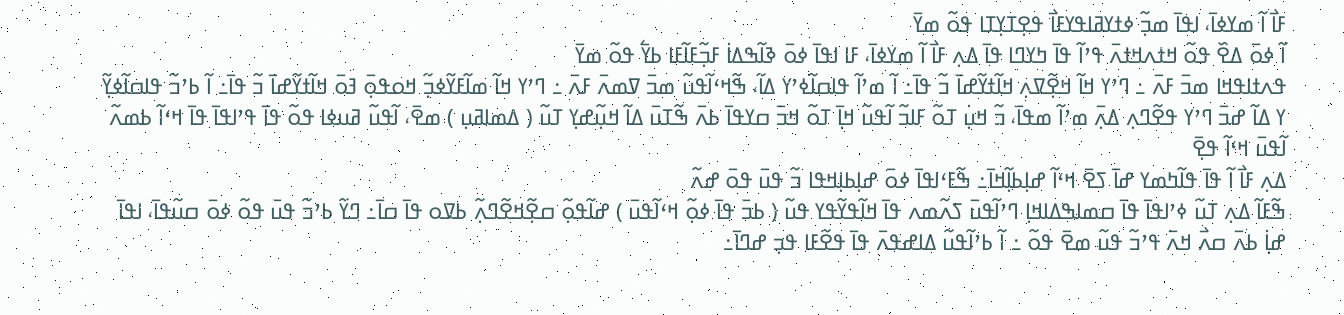ߓߊ߯ ߊ߬ ߘߌߦߊ߫، ߊߟߊ߫ ߘߏ߲߬ ߦߙߌߥߊߟߌߓߊ߯ ߟߐ߲ߠߌ߲ߠߊ ߟߋ߬ ߘߌ߫
ߊ߬ ߦߋ߫ ߡߐ߰ ߟߋ߬ ߞߙߍߞߙߍ߫ ߟߴߊ߬ ߟߊ߫ ߤߌߣߊ ߟߊ߫ ߡߍ߲ ߓߊ߯ ߊ߬ ߘߌߦߊ߫، ߓߊ ߊߟߊ߫ ߦߋ߫ ߢߊ߬ߒߡߊ߭ ߓߏ߲߬ߓߊ߬ߓߊ ߕߌ߱ ߟߋ߬ ߘߌ߫
ߟߍߙߊߟߞߊ ߘߏ߫ ߓߍ߫ ߸ ߣߴߌ ߞߊ߬ ߞߐ߲߬ߜߍ߲ ߞߊ߬ߙߌ߬ߝߊ߫ ߏ߬ ߟߊ߫߸ ߊ߬ ߘߴߊ߬ ߟߊߛߊ߬ߦߴߌ ߡߊ߬، ߒ߬ߞߵߊ߬ߟߎ߬ ߘߏ߫ ߜߘߍ߫ ߓߍ߫ ߸ ߣߴߌ ߞߊ߬ ߘߊ߬ߓߌ߬ߦߏ߲߬ ߞߋߟߋ߲߫ ߔߋ߫ ߞߊ߬ߙߌ߬ߝߊ߫ ߏ߬ ߟߊ߫߸ ߊ߬ ߕߴߏ߬ ߟߊߛߊ߬ߦߌ߲߬ ߌ ߡߊ߬ ߝߏ߫ ߣߴߌ ߟߐ߬ߣߍ߲ ߡߍ߲߫ ߘߴߊ߬ ߘߟߊ߫، ߏ߬ ߞߎ߲߭ ߠߋ߬ ߓߊߏ߬ ߊ߬ߟߎ߬ ߞߊ߲߫ ߠߋ߬ ߞߏ߫ ߛߌߟߊ߫ ߕߍ߫ ߒ߬ߠߎ߫ ߡߊ߬ ߞߎ߲߬ߝߌ߲ ߠߎ߬ ( ߡߘߊߥߎ߲ ) ߘߐ߫، ߊ߬ߟߎ߬ ߥߎߦߊ ߟߋ߬ ߟߊ߫ ߟߴߊߟߊ߫ ߟߊ߫ ߞߵߊ߬ ߕߘߍ߬ ߊ߬ߟߎ߫ ߞߵߊ߬ ߟߐ߲߫
ߡߍ߲ ߓߊ߯ ߊ߬ ߟߊ߫ ߟߊ߬ߤߘߌ ߝߊ߫ ߖߐ߫ ߞߵߊ߬ ߝߊ߲ߕߊ߲߬ߞߊ߫߸ ߒ߬ߓߵߊߟߊ߫ ߦߋ߫ ߝߊ߲ߕߊ߲ߞߟߊ ߏ߬ ߟߎ߫ ߟߋ߫ ߝߍ߬
ߒ߬ߓߊ߬ ߡߍ߲ ߠߎ߬ ߦߴߊߟߊ߫ ߟߊ߫ ߛߘߊߒߡߊߞߊ߲ ߣߴߊ߬ߟߎ߫ ߖߍ߬ߘߍ ߟߊ߫ ߞߊ߬ߟߌ߬ߟߌ ߟߎ߬ ( ߕߏ߫ ߟߊ߫ ߦߋ߲߬ ߞߵߊ߬ߟߎ߫ ) ߝߊ߬ߟߋ߲߬ ߛߐ߲߬ߞߐ߬ߣߍ߲߬ ߕߜߋ ߟߊ߫ ߛߊ߫߸ ߣߌ߬ ߕߴߏ߬ ߟߎ߫ ߟߋ߬ ߦߋ߫ ߛߎ߬ߟߊ߫، ߊߟߊ߫ ߝߊ߲߭ ߕߍ߫ ߛߍ߯ ߞߍ߫ ߟߴߏ߬ ߟߎ߬ ߘߐ߫ ߟߋ߬ ߸ ߊ߬ ߕߴߊ߬ߟߎ߬ ߡߊߝߟߍ߫ ߟߊ߫ ߟߐ߬ߓߊ ߟߏ߲ ߝߣߊ߫߸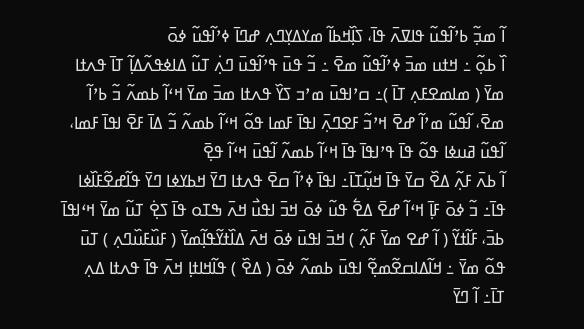ߊ߬ ߘߏ߲߬ ߕߴߊ߬ߟߎ߬ ߟߊߜߍ߫ ߟߊ߫، ߖߊ߲߰ߞߕߊ߬ ߘߌߡߌ߲ߣߍ߲ ߝߣߊ߫ ߦߴߊ߬ߟߎ߬ ߦߋ߫
ߊ߰ ߕߋ߲߬ ߸ ߞߙߎ ߘߏ߫ ߦߴߊ߬ߟߎ߬ ߘߐ߫ ߸ ߏ߬ ߟߎ߫ ߟߴߊ߬ߟߎ߫ ߣߍ߲߭ ߠߎ߬ ߡߊߦߟߍ߬ߡߊ߲߬ ߠߊ߫ ߟߍߙߊ ߘߌ߫ ( ߘߊߘߐߓߍ߲ ߠߊ߫ )߸ ߛߴߊߟߎ߫ ߘߴߏ ߖߌ߰ ߟߍߙߊ ߘߏ߫ ߘߌ߫ ߞߵߊ߬ ߕߘߍ߬ ߏ߬ ߕߴߊ߬ ߘߐ߫، ߊ߬ߟߎ߬ ߘߴߊ߬ ߝߐ߫ ߞߴߏ߬ ߓߐߣߍ߲߫ ߊߟߊ߫ ߓߘߊ ߟߋ߬ ߞߵߊ߬ ߕߘߍ߬ ߏ߬ ߡߊ߫ ߓߐ߫ ߊߟߊ߫ ߓߘߊ، ߊ߬ߟߎ߬ ߥߎߦߊ ߟߋ߬ ߟߊ߫ ߟߴߊߟߊ߫ ߟߊ߫ ߞߵߊ߬ ߕߘߍ߬ ߊ߬ߟߎ߫ ߞߵߊ߬ ߟߐ߲߫
ߊ߬ ߕߍ߫ ߓߍ߲߬ ߡߐ߰ ߛߌ߫ ߟߊ߫ ߞߎ߲߬ߠߊ߫߸ ߊߟߊ߫ ߦߴߊ߬ ߛߐ߫ ߟߍߙߊ ߣߌ߫ ߞߕߌߦߊ ߣߌ߫ ߟߊ߬ߝߐ߬ߓߊ߰ߦߊ ߟߊ߫߸ ߏ߬ ߦߋ߫ ߓߊ߲߫ ߞߵߊ߬ ߝߐ߫ ߡߐ߱ ߟߎ߬ ߦߋ߫ ߞߏ߫ ߊߟߎ߯ ߞߍ߫ ߒߠߋ ߟߊ߫ ߖߐ߲߭ ߠߎ߬ ߘߌ߫ ߞߵߊߟߊ߫ ߕߏ߫، ߓߊ߬ߙߌ߬ ( ߊ߬ ߝߐ ߘߌ߫ ߓߍ߲߬ ) ߞߏ߫ ߊߟߎ߫ ߦߋ߫ ߞߍ߫ ߡߊ߰ߙߌ߬ߟߊ߲߬ߘߌ߫ ( ߓߎ߰ߓߎ߰ߣߍ߲ ) ߠߎ߫ ߟߋ߬ ߘߌ߫ ߸ ߞߊ߬ߡߊߛߐ߬ߘߐ߲߬ ߊߟߎ߫ ߕߘߍ߬ ߦߋ߫ ( ߡߐ߰ ) ߟߊ߬ߞߊߙߊ߲ ߞߍ߫ ߟߊ߫ ߟߍߙߊ ߡߍ߲ ߠߊ߫߸ ߊ߬ ߣߌ߫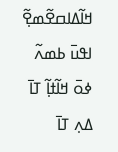ߞߊ߬ߡߊߛߐ߬ߘߐ߲߬ ߊߟߎ߫ ߕߘߍ߬ ߦߋ߫ ߞߊ߬ߙߊ߲߬ ߠߊ߫ ߡߍ߲ ߠߊ߫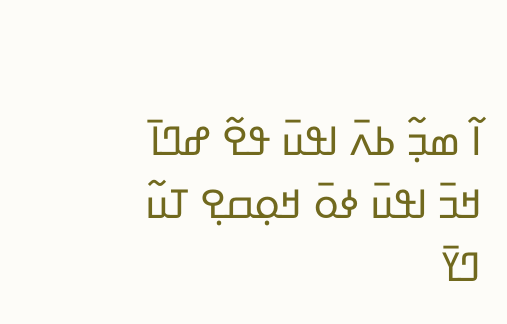ߊ߬ ߘߏ߲߬ ߕߍ߫ ߊߟߎ߫ ߟߐ߬ ߝߣߊ߫ ߞߏ߫ ߊߟߎ߫ ߦߋ߫ ߞߋ߲ߛߐ߲ ߠߎ߬ ߣߌ߫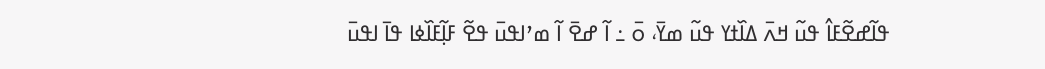ߟߊ߬ߝߐ߬ߓߊ߮ ߟߎ߬ ߞߍ߫ ߡߊ߰ߙߌ ߟߎ߬ ߘߌ߫، ߋ߫ ߸ ߊ߬ ߝߐ߫ ߊ߬ ߘߴߊߟߎ߫ ߟߐ߬ ߓߊ߲߬ߓߊ߰ߦߊ ߟߊ߫ ߊߟߎ߫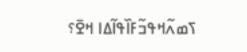ߖߘߍ߬ߞߟߏ߬ߓߊ߰ߟߊ߬ߡߊ ߞߐ߫؟